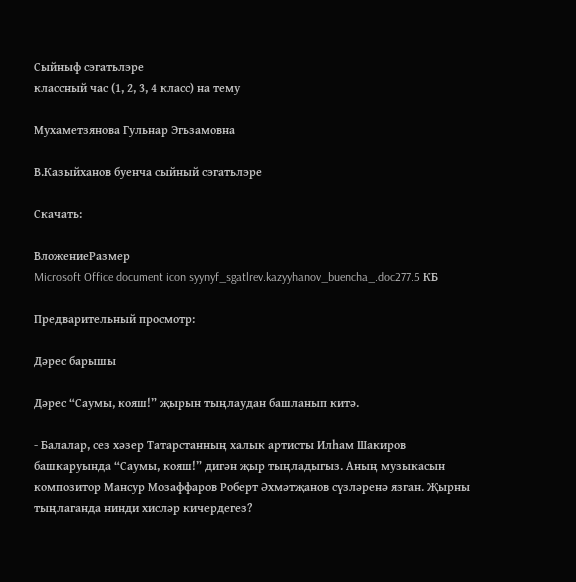Сыйныф сэгатьлэре
классный час (1, 2, 3, 4 класс) на тему

Мухаметзянова Гульнар Эгьзамовна

В.Казыйханов буенча сыйный сэгатьлэре

Скачать:

ВложениеРазмер
Microsoft Office document icon syynyf_sgatlrev.kazyyhanov_buencha_.doc277.5 КБ

Предварительный просмотр:

Дәрес барышы

Дәрес “Саумы, кояш!” җырын тыңлаудан башланып китә.

- Балалар, сез хәзер Татарстанның халык артисты Илһам Шакиров башкаруында “Саумы, кояш!” дигән җыр тыңладыгыз. Аның музыкасын композитор Мансур Мозаффаров Роберт Әхмәтҗанов сүзләренә язган. Җырны тыңлаганда нинди хисләр кичердегез?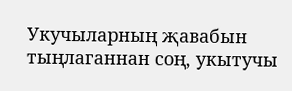Укучыларның җавабын тыңлаганнан соң, укытучы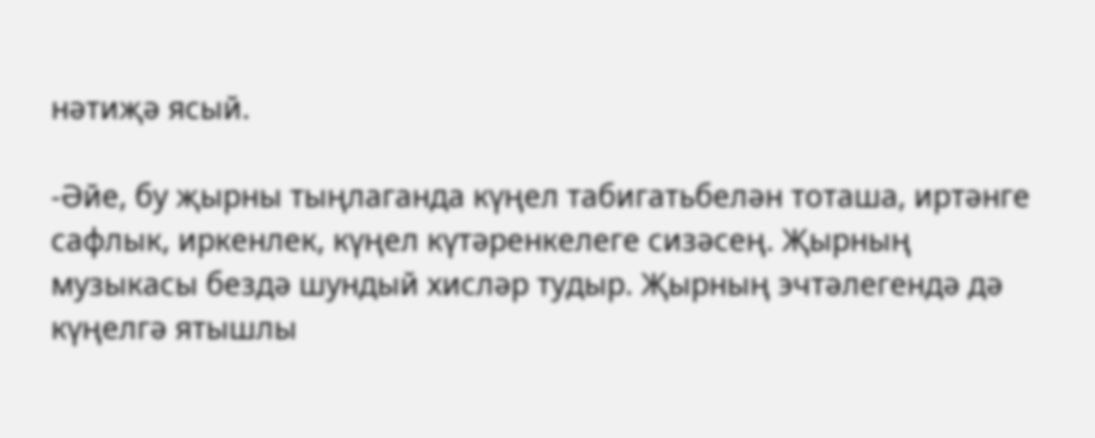нәтиҗә ясый.

-Әйе, бу җырны тыңлаганда күңел табигатьбелән тоташа, иртәнге сафлык, иркенлек, күңел күтәренкелеге сизәсең. Җырның музыкасы бездә шундый хисләр тудыр. Җырның эчтәлегендә дә күңелгә ятышлы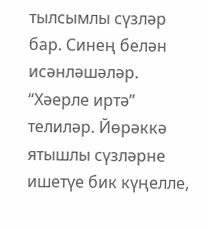тылсымлы сүзләр бар. Синең белән исәнләшәләр. “Хәерле иртә” телиләр. Йөрәккә ятышлы сүзләрне ишетүе бик күңелле,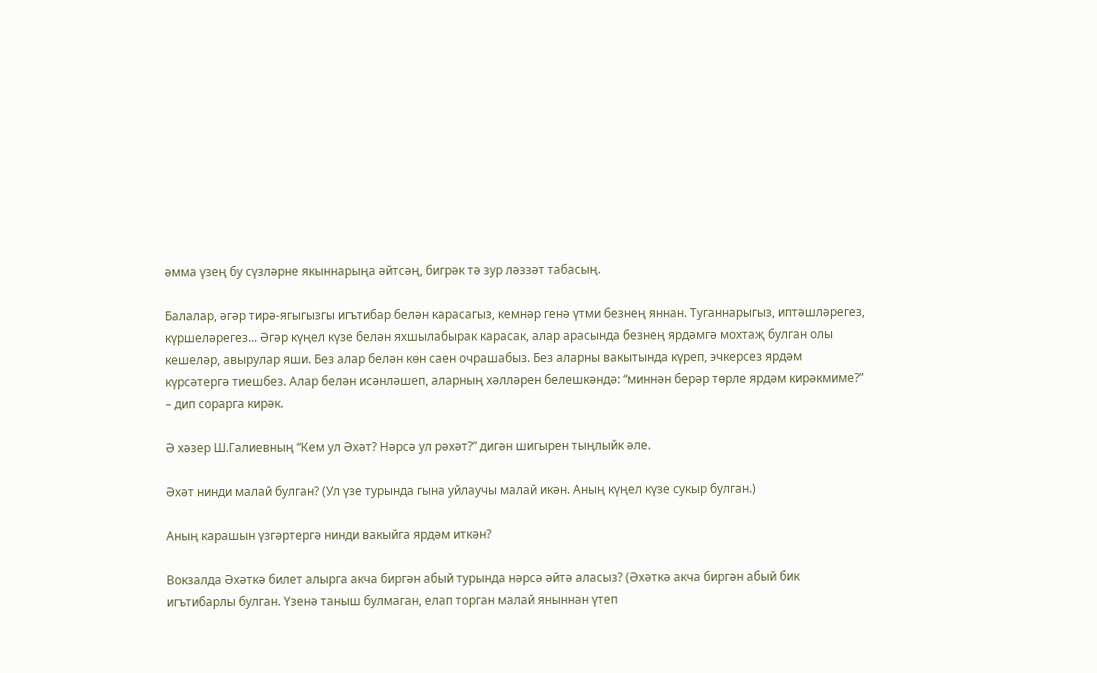әмма үзең бу сүзләрне якыннарыңа әйтсәң, бигрәк тә зур ләззәт табасың.

Балалар, әгәр тирә-ягыгызгы игътибар белән карасагыз, кемнәр генә үтми безнең яннан. Туганнарыгыз, иптәшләрегез, күршеләрегез... Әгәр күңел күзе белән яхшылабырак карасак, алар арасында безнең ярдәмгә мохтаҗ булган олы кешеләр, авырулар яши. Без алар белән көн саен очрашабыз. Без аларны вакытында күреп, эчкерсез ярдәм күрсәтергә тиешбез. Алар белән исәнләшеп, аларның хәлләрен белешкәндә: “миннән берәр төрле ярдәм кирәкмиме?” – дип сорарга кирәк.

Ә хәзер Ш.Галиевның “Кем ул Әхәт? Нәрсә ул рәхәт?” дигән шигырен тыңлыйк әле.

Әхәт нинди малай булган? (Ул үзе турында гына уйлаучы малай икән. Аның күңел күзе сукыр булган.)

Аның карашын үзгәртергә нинди вакыйга ярдәм иткән?

Вокзалда Әхәткә билет алырга акча биргән абый турында нәрсә әйтә аласыз? (Әхәткә акча биргән абый бик игътибарлы булган. Үзенә таныш булмаган, елап торган малай яныннан үтеп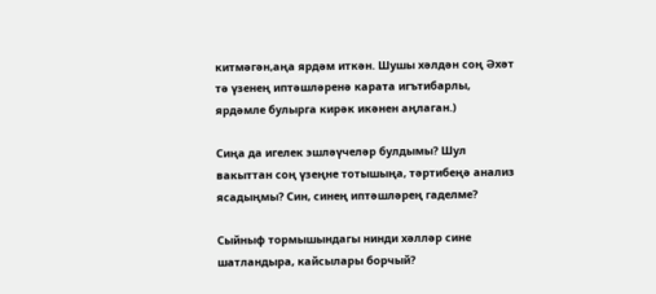китмәгән,аңа ярдәм иткән. Шушы хәлдән соң Әхәт тә үзенең иптәшләренә карата игътибарлы, ярдәмле булырга кирәк икәнен аңлаган.)

Сиңа да игелек эшләүчеләр булдымы? Шул вакыттан соң үзеңне тотышыңа, тәртибеңә анализ ясадыңмы? Син, синең иптәшләрең гаделме?

Сыйныф тормышындагы нинди хәлләр сине шатландыра, кайсылары борчый?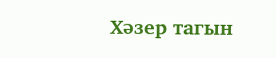Хәзер тагын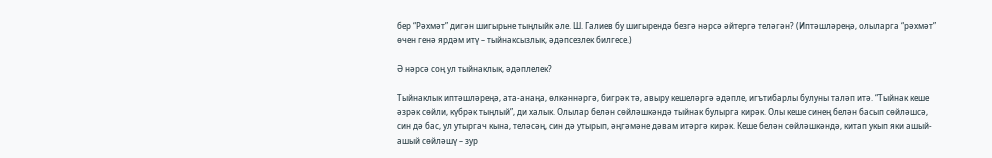бер “Рәхмәт” дигән шигырьне тыңлыйк әле. Ш. Галиев бу шигырендә безгә нәрсә әйтергә теләгән? (Иптәшләреңә, олыларга “рәхмәт” өчен генә ярдәм итү – тыйнаксызлык, әдәпсезлек билгесе.)

Ә нәрсә соң ул тыйнаклык, әдәплелек?

Тыйнаклык иптәшләреңә, ата-анаңа, өлкәннәргә, бигрәк тә, авыру кешеләргә әдәпле, игътибарлы булуны таләп итә. “Тыйнак кеше әзрәк сөйли, күбрәк тыңлый”, ди халык. Олылар белән сөйләшкәндә тыйнак булырга кирәк. Олы кеше синең белән басып сөйләшсә, син дә бас, ул утыргач кына, теләсәң, син дә утырып, әңгәмәне дәвам итәргә кирәк. Кеше белән сөйләшкәндә, китап укып яки ашый-ашый сөйләшү – зур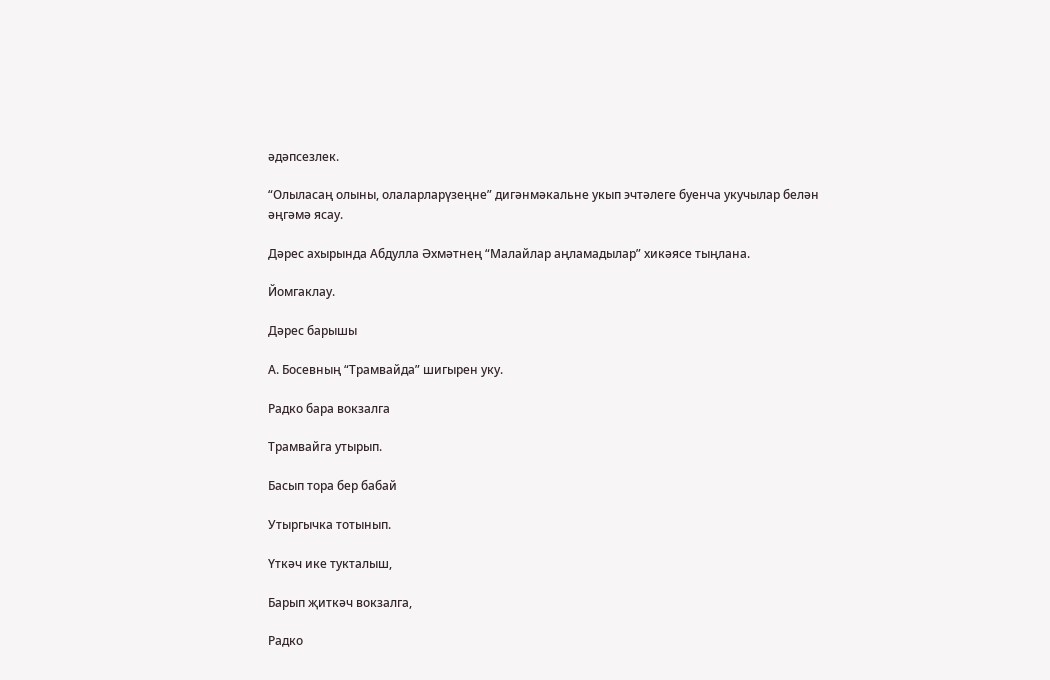әдәпсезлек.

“Олыласаң олыны, олаларларүзеңне” дигәнмәкальне укып эчтәлеге буенча укучылар белән әңгәмә ясау.

Дәрес ахырында Абдулла Әхмәтнең “Малайлар аңламадылар” хикәясе тыңлана.

Йомгаклау.

Дәрес барышы

А. Босевның “Трамвайда” шигырен уку.

Радко бара вокзалга

Трамвайга утырып.

Басып тора бер бабай

Утыргычка тотынып.

Үткәч ике тукталыш,

Барып җиткәч вокзалга,

Радко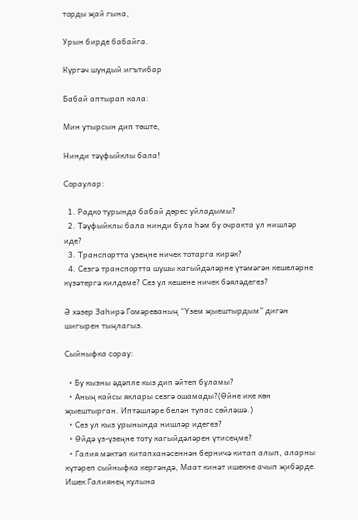торды җай гына,

Урын бирде бабайга.

Күргәч шундый игътибар

Бабай аптырап кала:

Мин утырсын дип төште,

Нинди тәүфыйклы бала!

Сораулар:

  1. Радко турында бабай дөрес уйладымы?
  2. Тәүфыйклы бала нинди була һәм бу очракта ул нишләр иде?
  3. Транспортта үзеңне ничек тотарга кирәк?
  4. Сезгә транспортта шушы кагыйдәләрне үтәмәгән кешеләрне күзәтергә килдеме? Сез ул кешене ничек бәяләдегез?

Ә хәзер Заһирә Гомәреваның “Үзем җыештырдым” дигән шигырен тыңлагыз.

Сыйныфка сорау:

  • Бу кызны әдәпле кыз дип әйтеп буламы?
  • Аның кайсы яклары сезгә ошамады?(Өйне ике көн җыештырган. Иптәшләре белән тупас сөйләшә.)
  • Сез ул кыз урынында нишләр идегез?
  • Өйдә үз-үзеңне тоту кагыйдәләрен үтисеңме?
  • Галия мәктәп китапханәсеннән берничә китап алып, аларны күтәреп сыйныфка кергәндә, Маат кинәт ишекне ачып җибәрде. Ишек Галиянең кулына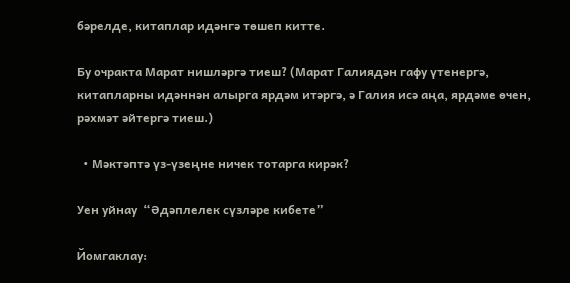бәрелде, китаплар идәнгә төшеп китте.

Бу очракта Марат нишләргә тиеш? (Марат Галиядән гафу үтенергә, китапларны идәннән алырга ярдәм итәргә, ә Галия исә аңа, ярдәме өчен, рәхмәт әйтергә тиеш.)

  • Мәктәптә үз-үзеңне ничек тотарга кирәк?

Уен уйнау  “Әдәплелек сүзләре кибете”

Йомгаклау: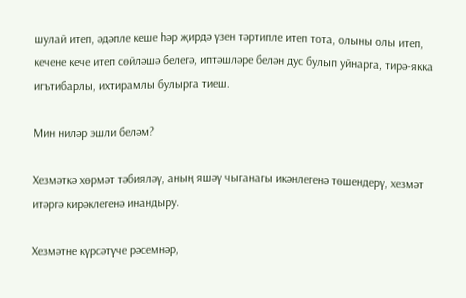шулай итеп, әдәпле кеше һәр җирдә үзен тәртипле итеп тота, олыны олы итеп, кечене кече итеп сөйләшә белегә, иптәшләре белән дус булып уйнарга, тирә-якка игътибарлы, ихтирамлы булырга тиеш.

Мин ниләр эшли беләм?

Хезмәткә хөрмәт тәбияләү, аның яшәү чыганагы икәнлегенә төшендерү, хезмәт итәргә кирәклегенә инандыру.

Хезмәтне күрсәтүче рәсемнәр,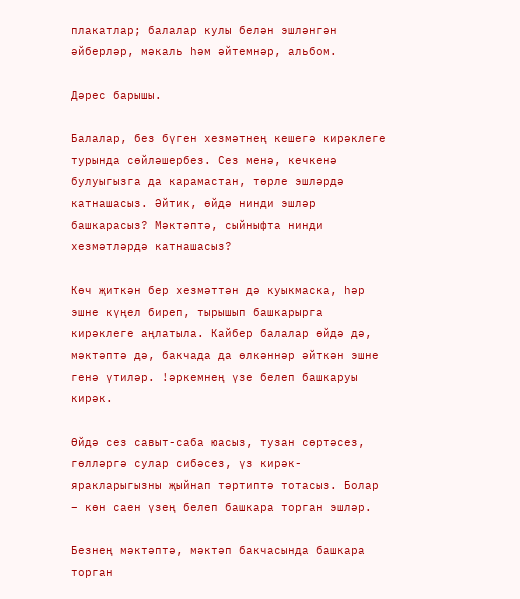плакатлар; балалар кулы белән эшләнгән әйберләр, мәкаль һәм әйтемнәр, альбом.

Дәрес барышы.

Балалар, без бүген хезмәтнең кешегә кирәклеге турында сөйләшербез. Сез менә, кечкенә булуыгызга да карамастан, төрле эшләрдә катнашасыз. Әйтик, өйдә нинди эшләр башкарасыз? Мәктәптә, сыйныфта нинди хезмәтләрдә катнашасыз?

Көч җиткән бер хезмәттән дә куыкмаска, һәр эшне күңел биреп, тырышып башкарырга кирәклеге аңлатыла. Кайбер балалар өйдә дә, мәктәптә дә, бакчада да өлкәннәр әйткән эшне генә үтиләр. !әркемнең үзе белеп башкаруы кирәк.

Өйдә сез савыт-саба юасыз, тузан сөртәсез, гөлләргә сулар сибәсез, үз кирәк-яракларыгызны җыйнап тәртиптә тотасыз. Болар – көн саен үзең белеп башкара торган эшләр.

Безнең мәктәптә, мәктәп бакчасында башкара торган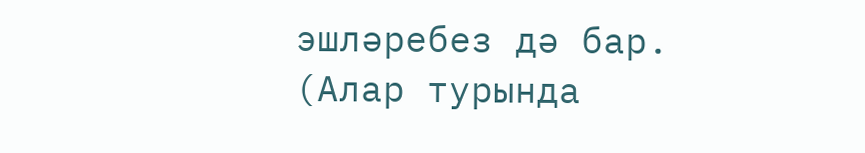эшләребез дә бар. (Алар турында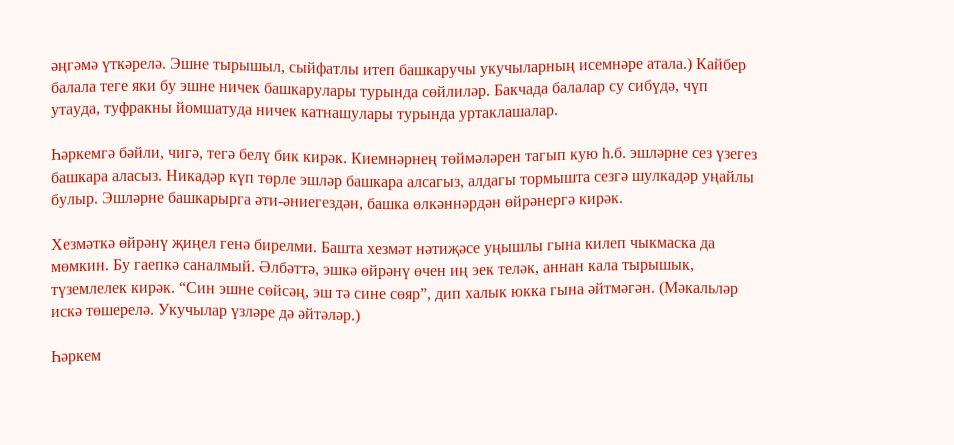әңгәмә үткәрелә. Эшне тырышыл, сыйфатлы итеп башкаручы укучыларның исемнәре атала.) Кайбер балала теге яки бу эшне ничек башкарулары турында сөйлиләр. Бакчада балалар су сибүдә, чүп утауда, туфракны йомшатуда ничек катнашулары турында уртаклашалар.

Һәркемгә бәйли, чигә, тегә белү бик кирәк. Киемнәрнең төймәләрен тагып кую һ.б. эшләрне сез үзегез башкара аласыз. Никадәр күп төрле эшләр башкара алсагыз, алдагы тормышта сезгә шулкадәр уңайлы булыр. Эшләрне башкарырга әти-әниегездән, башка өлкәннәрдән өйрәнергә кирәк.

Хезмәткә өйрәнү җиңел генә бирелми. Башта хезмәт нәтиҗәсе уңышлы гына килеп чыкмаска да мөмкин. Бу гаепкә саналмый. Әлбәттә, эшкә өйрәнү өчен иң эек теләк, аннан кала тырышык, түземлелек кирәк. “Син эшне сөйсәң, эш тә сине сөяр”, дип халык юкка гына әйтмәгән. (Мәкальләр искә төшерелә. Укучылар үзләре дә әйтәләр.)

Һәркем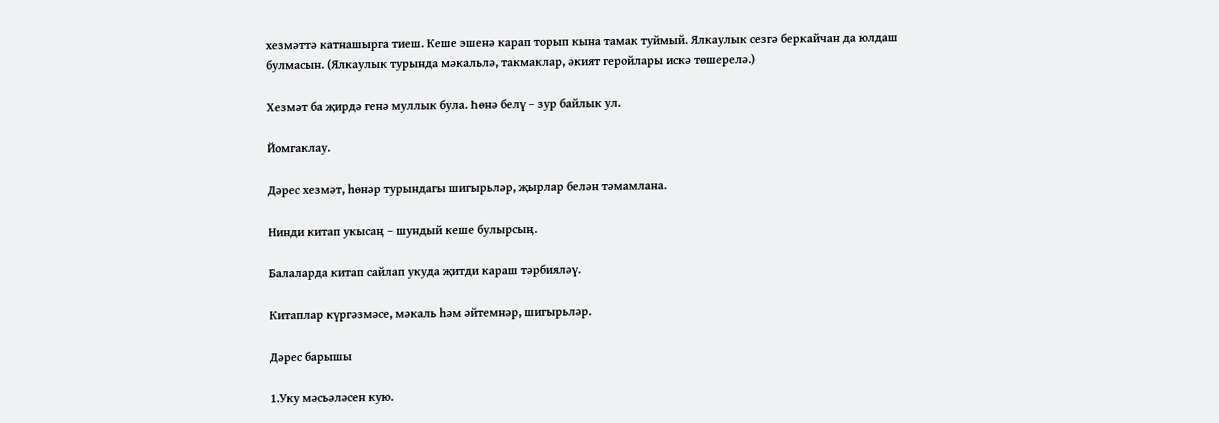хезмәттә катнашырга тиеш. Кеше эшенә карап торып кына тамак туймый. Ялкаулык сезгә беркайчан да юлдаш булмасын. (Ялкаулык турында мәкальлә, такмаклар, әкият геройлары искә төшерелә.)

Хезмәт ба җирдә генә муллык була. Һөнә белү – зур байлык ул.

Йомгаклау.

Дәрес хезмәт, һөнәр турындагы шигырьләр, җырлар белән тәмамлана.

Нинди китап укысаң – шундый кеше булырсың.

Балаларда китап сайлап укуда җитди караш тәрбияләү.

Китаплар күргәзмәсе, мәкаль һәм әйтемнәр, шигырьләр.

Дәрес барышы

1.Уку мәсьәләсен кую.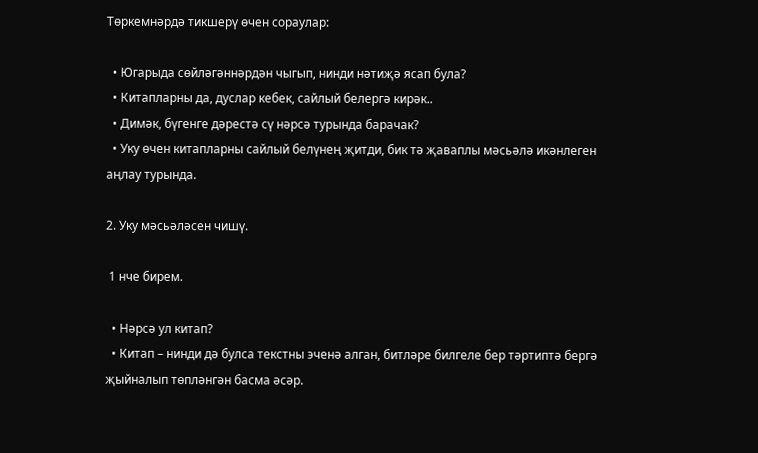Төркемнәрдә тикшерү өчен сораулар:

  • Югарыда сөйләгәннәрдән чыгып, нинди нәтиҗә ясап була?
  • Китапларны да, дуслар кебек, сайлый белергә кирәк..
  • Димәк, бүгенге дәрестә сү нәрсә турында барачак?
  • Уку өчен китапларны сайлый белүнең җитди, бик тә җаваплы мәсьәлә икәнлеген аңлау турында.

2. Уку мәсьәләсен чишү.

 1 нче бирем.

  • Нәрсә ул китап?
  • Китап – нинди дә булса текстны эченә алган, битләре билгеле бер тәртиптә бергә җыйналып төпләнгән басма әсәр.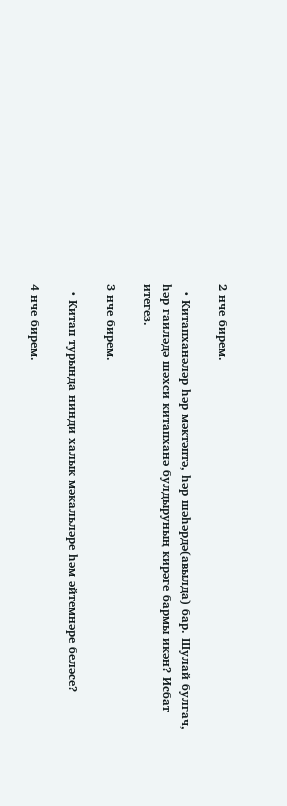2 нче бирем.

  • Китапханәләр һәр мәктәптә, һәр шәһәрдә(авылда) бар. Шулай булгач, һәр гаиләдә шәхси китапханә булдыруның кирәге бармы икән? Исбат итегез.

3 нче бирем.

  • Китап турында нинди халык мәкальләре һәм әйтемнәре беләсе?

4 нче бирем.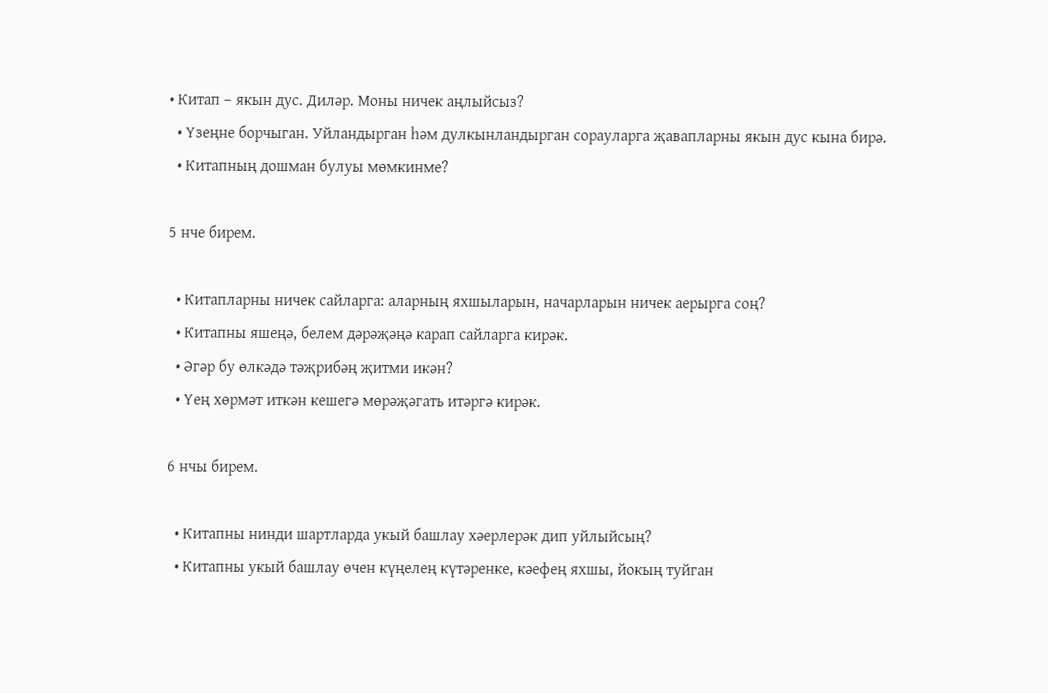• Китап – якын дус. Диләр. Моны ничек аңлыйсыз?
  • Үзеңне борчыган. Уйландырган һәм дулкынландырган сорауларга җавапларны якын дус кына бирә.
  • Китапның дошман булуы мөмкинме?

5 нче бирем.

  • Китапларны ничек сайларга: аларның яхшыларын, начарларын ничек аерырга соң?
  • Китапны яшеңә, белем дәрәҗәңә карап сайларга кирәк.
  • Әгәр бу өлкәдә тәҗрибәң җитми икән?
  • Үең хөрмәт иткән кешегә мөрәҗәгать итәргә кирәк.

6 нчы бирем.

  • Китапны нинди шартларда укый башлау хәерлерәк дип уйлыйсың?
  • Китапны укый башлау өчен күңелең күтәренке, кәефең яхшы, йокың туйган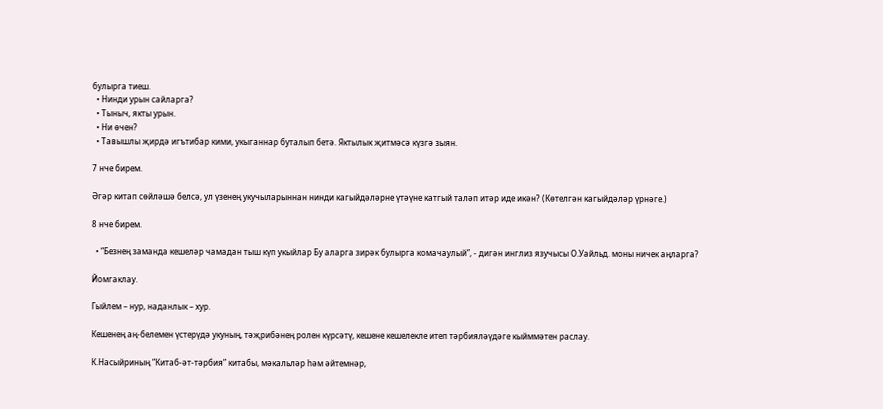булырга тиеш.
  • Нинди урын сайларга?
  • Тыныч, якты урын.
  • Ни өчен?
  • Тавышлы җирдә игътибар кими, укыганнар буталып бетә. Яктылык җитмәсә күзгә зыян.

7 нче бирем.

Әгәр китап сөйләшә белсә, ул үзенең укучыларыннан нинди кагыйдәләрне үтәүне катгый таләп итәр иде икән? (Көтелгән кагыйдәләр үрнәге.)

8 нче бирем.

  • “Безнең заманда кешеләр чамадан тыш күп укыйлар Бу аларга зирәк булырга комачаулый”, - дигән инглиз язучысы О.Уайльд. моны ничек аңларга?

Йомгаклау.

Гыйлем – нур, наданлык – хур.

Кешенең аң-белемен үстерүдә укуның, тәҗрибәнең ролен күрсәтү, кешене кешелекле итеп тәрбияләүдәге кыйммәтен раслау.

К.Насыйриның “Китаб-әт-тәрбия” китабы, мәкальләр һәм әйтемнәр,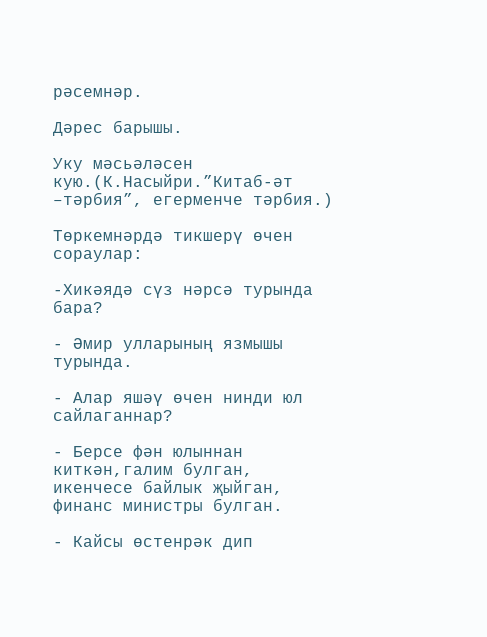рәсемнәр.

Дәрес барышы.

Уку мәсьәләсен кую.(К.Насыйри.”Китаб-әт –тәрбия”, егерменче тәрбия.)

Төркемнәрдә тикшерү өчен сораулар:

-Хикәядә сүз нәрсә турында бара?

- Әмир улларының язмышы турында.

- Алар яшәү өчен нинди юл сайлаганнар?

- Берсе фән юлыннан киткән,галим булган, икенчесе байлык җыйган, финанс министры булган.

- Кайсы өстенрәк дип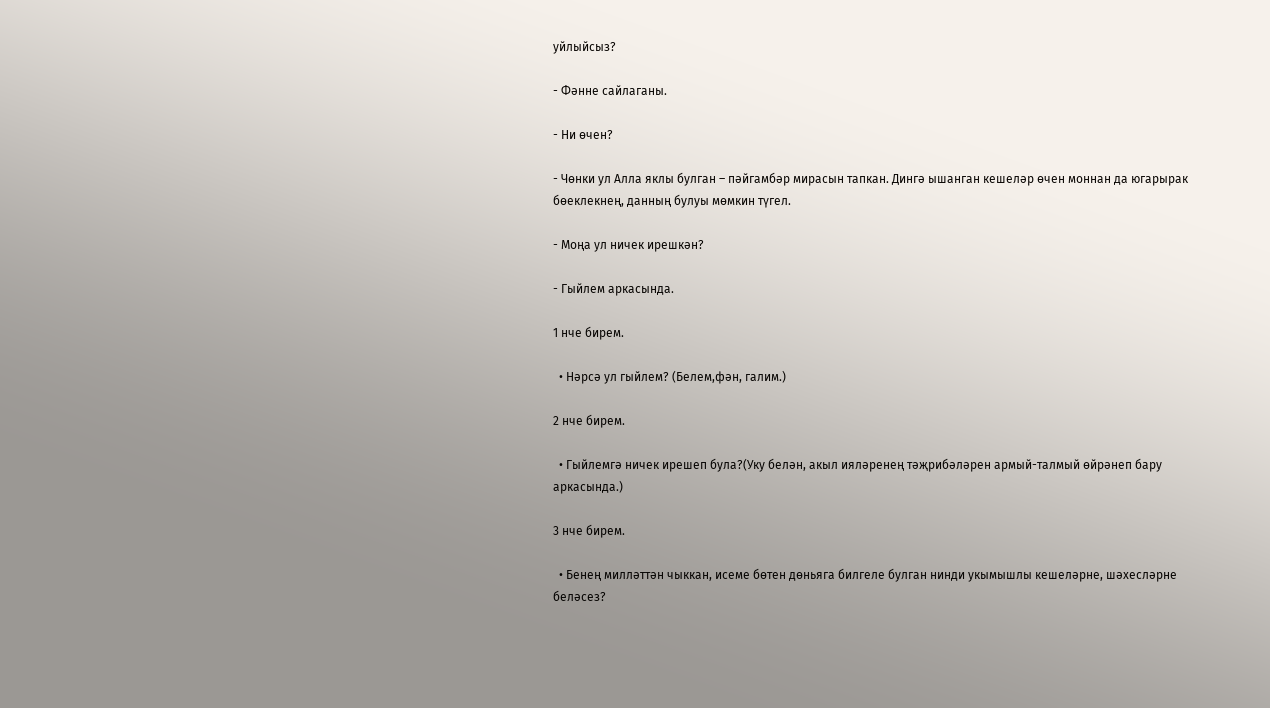уйлыйсыз?

- Фәнне сайлаганы.

- Ни өчен?

- Чөнки ул Алла яклы булган – пәйгамбәр мирасын тапкан. Дингә ышанган кешеләр өчен моннан да югарырак бөеклекнең, данның булуы мөмкин түгел.

- Моңа ул ничек ирешкән?

- Гыйлем аркасында.

1 нче бирем.

  • Нәрсә ул гыйлем? (Белем,фән, галим.)

2 нче бирем.

  • Гыйлемгә ничек ирешеп була?(Уку белән, акыл ияләренең тәҗрибәләрен армый-талмый өйрәнеп бару аркасында.)

3 нче бирем.

  • Бенең милләттән чыккан, исеме бөтен дөньяга билгеле булган нинди укымышлы кешеләрне, шәхесләрне беләсез?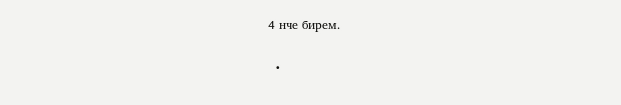4 нче бирем.

  •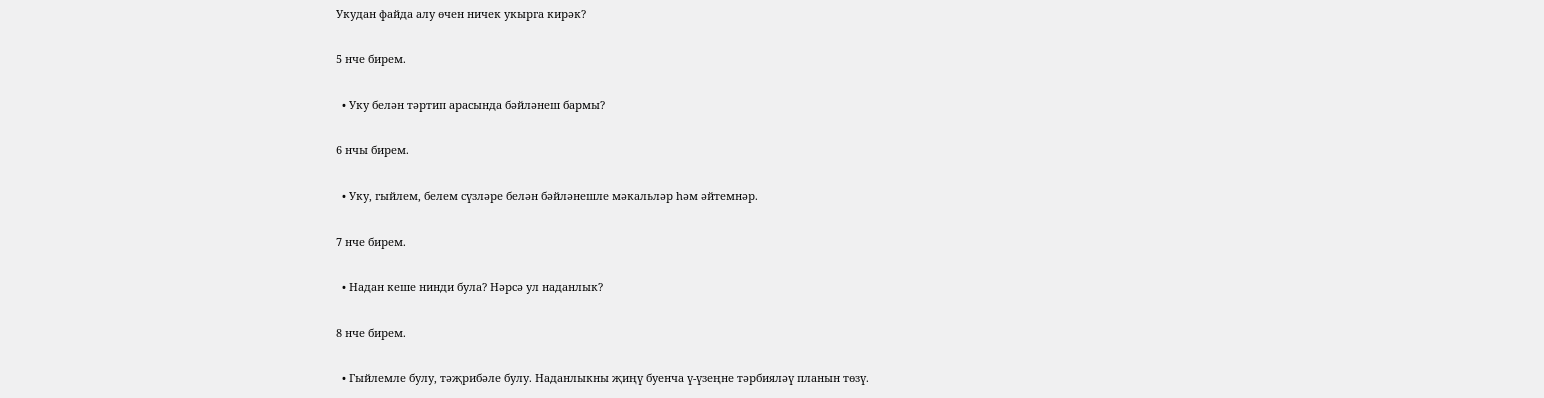Укудан файда алу өчен ничек укырга кирәк?

5 нче бирем.

  • Уку белән тәртип арасында бәйләнеш бармы?

6 нчы бирем.

  • Уку, гыйлем, белем сүзләре белән бәйләнешле мәкальләр һәм әйтемнәр.

7 нче бирем.

  • Надан кеше нинди була? Нәрсә ул наданлык?

8 нче бирем.

  • Гыйлемле булу, тәҗрибәле булу. Наданлыкны җиңү буенча ү-үзеңне тәрбияләү планын төзү.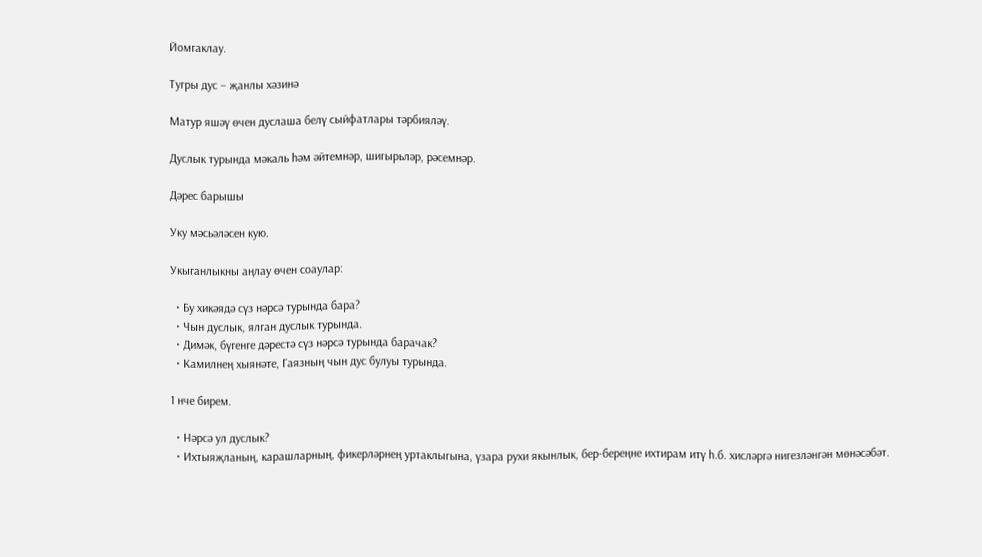Йомгаклау.

Тугры дус – җанлы хәзинә

Матур яшәү өчен дуслаша белү сыйфатлары тәрбияләү.

Дуслык турында мәкаль һәм әйтемнәр, шигырьләр, рәсемнәр.

Дәрес барышы

Уку мәсьәләсен кую.

Укыганлыкны аңлау өчен соаулар:

  • Бу хикәядә сүз нәрсә турында бара?
  • Чын дуслык, ялган дуслык турында.
  • Димәк, бүгенге дәрестә сүз нәрсә турында барачак?
  • Камилнең хыянәте, Гаязның чын дус булуы турында.

1 нче бирем.

  • Нәрсә ул дуслык?
  • Ихтыяҗланың, карашларның, фикерләрнең уртаклыгына, үзара рухи якынлык, бер-береңне ихтирам итү һ.б. хисләргә нигезләнгән мөнәсәбәт.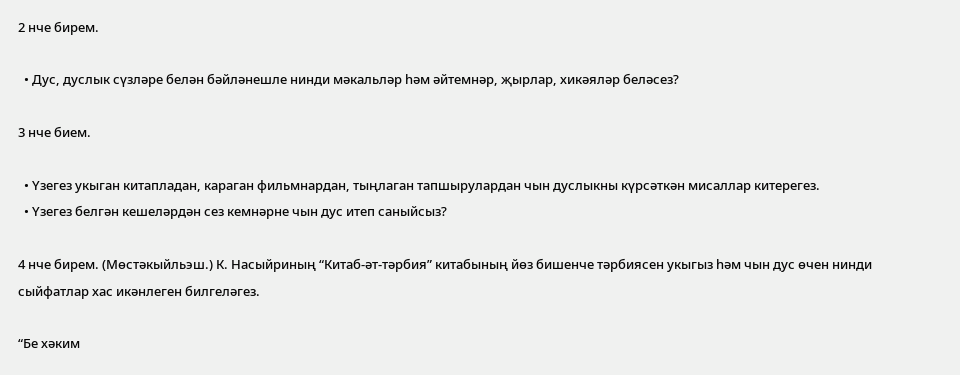2 нче бирем.

  • Дус, дуслык сүзләре белән бәйләнешле нинди мәкальләр һәм әйтемнәр, җырлар, хикәяләр беләсез?

3 нче бием.

  • Үзегез укыган китапладан, караган фильмнардан, тыңлаган тапшырулардан чын дуслыкны күрсәткән мисаллар китерегез.
  • Үзегез белгән кешеләрдән сез кемнәрне чын дус итеп саныйсыз?

4 нче бирем. (Мөстәкыйльэш.) К. Насыйриның “Китаб-әт-тәрбия” китабының йөз бишенче тәрбиясен укыгыз һәм чын дус өчен нинди сыйфатлар хас икәнлеген билгеләгез.

“Бе хәким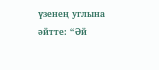үзенең углына әйтте: “Әй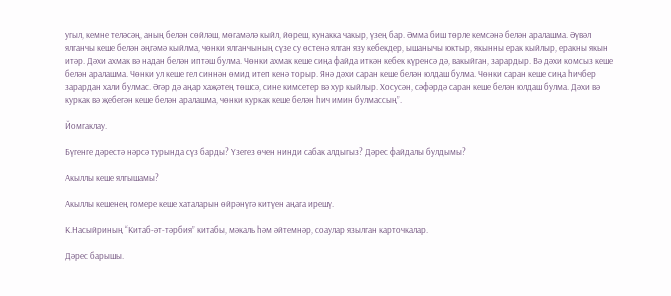угыл, кемне теләсәң, аның белән сөйләш, мөгамәлә кыйл, йөреш, кунакка чакыр, үзең бар. Әмма биш төрле кемсәнә белән аралашма. Әүвәл ялганчы кеше белән әңгәмә кыйлма, чөнки ялганчының сүзе су өстенә ялган язу кебекдер, ышанычы юктыр, якынны ерак кыйлыр, еракны якын итәр. Дәхи ахмак вә надан белән иптәш булма. Чөнки ахмак кеше сиңа файда иткән кебек күренсә дә, вакыйган, зарардыр. Вә дәхи комсыз кеше белән аралашма. Чөнки ул кеше гел синнән өмид итеп кенә торыр. Янә дәхи саран кеше белән юлдаш булма. Чөнки саран кеше сиңа һичбер зарардан хали булмас. Әгәр дә аңар хаҗәтең төшсә, сине кимсетер вә хур кыйлыр. Хосусән, сәфәрдә саран кеше белән юлдаш булма. Дәхи вә куркак вә җебегән кеше белән аралашма, чөнки куркак кеше белән һич имин булмассың”.

Йомгаклау.

Бүгенге дәрестә нәрсә турында сүз барды? Үзегез өчен нинди сабак алдыгыз? Дәрес файдалы булдымы?

Акыллы кеше ялгышамы?

Акыллы кешенең гомере кеше хаталарын өйрәнүгә китүен аңага ирешү.

К.Насыйриның “Китаб-әт-тәрбия” китабы, мәкаль һәм әйтемнәр, соаулар язылган карточкалар.

Дәрес барышы.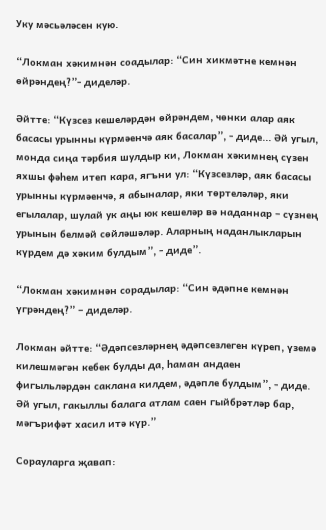Уку мәсьәләсен кую.

“Локман хәкимнән соадылар: “Син хикмәтне кемнән өйрәндең?”- диделәр.

Әйтте: “Күзсез кешеләрдән өйрәндем, чөнки алар аяк басасы урынны күрмәенчә аяк басалар”, - диде... Әй угыл, монда сиңа тәрбия шулдыр ки, Локман хәкимнең сүзен яхшы фәһем итеп кара, ягъни ул: “Күзсезләр, аяк басасы урынны күрмәенчә, я абыналар, яки төртеләләр, яки егылалар, шулай ук аңы юк кешеләр вә наданнар – сүзнең урынын белмәй сөйләшәләр. Аларның наданлыкларын күрдем дә хәким булдым”, - диде”.

“Локман хәкимнән сорадылар: “Син әдәпне кемнән үгрәндең?” – диделәр.

Локман әйтте: “Әдәпсезләрнең әдәпсезлеген күреп, үземә килешмәгән кебек булды да, һаман андаен фигыльләрдән саклана килдем, әдәпле булдым”, - диде. Әй угыл, гакыллы балага атлам саен гыйбрәтләр бар, мәгърифәт хасил итә күр.”

Сорауларга җавап: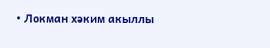• Локман хәким акыллы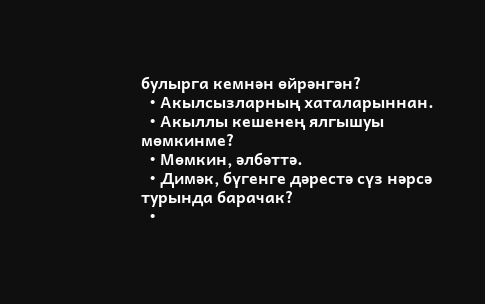булырга кемнән өйрәнгән?
  • Акылсызларның хаталарыннан.
  • Акыллы кешенең ялгышуы мөмкинме?
  • Мөмкин, әлбәттә.
  • Димәк, бүгенге дәрестә сүз нәрсә турында барачак?
  •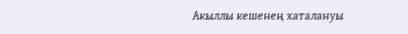Акыллы кешенең хаталануы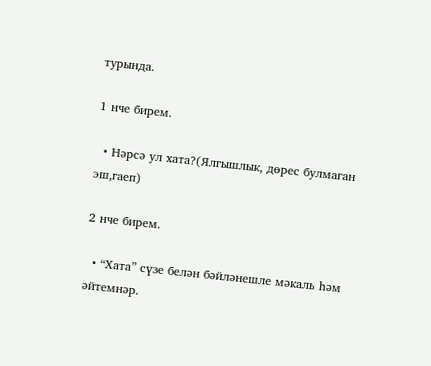турында.

1 нче бирем.

  • Нәрсә ул хата?(Ялгышлык, дөрес булмаган эш,гаеп)

2 нче бирем.

  • “Хата” сүзе белән бәйләнешле мәкаль һәм әйтемнәр.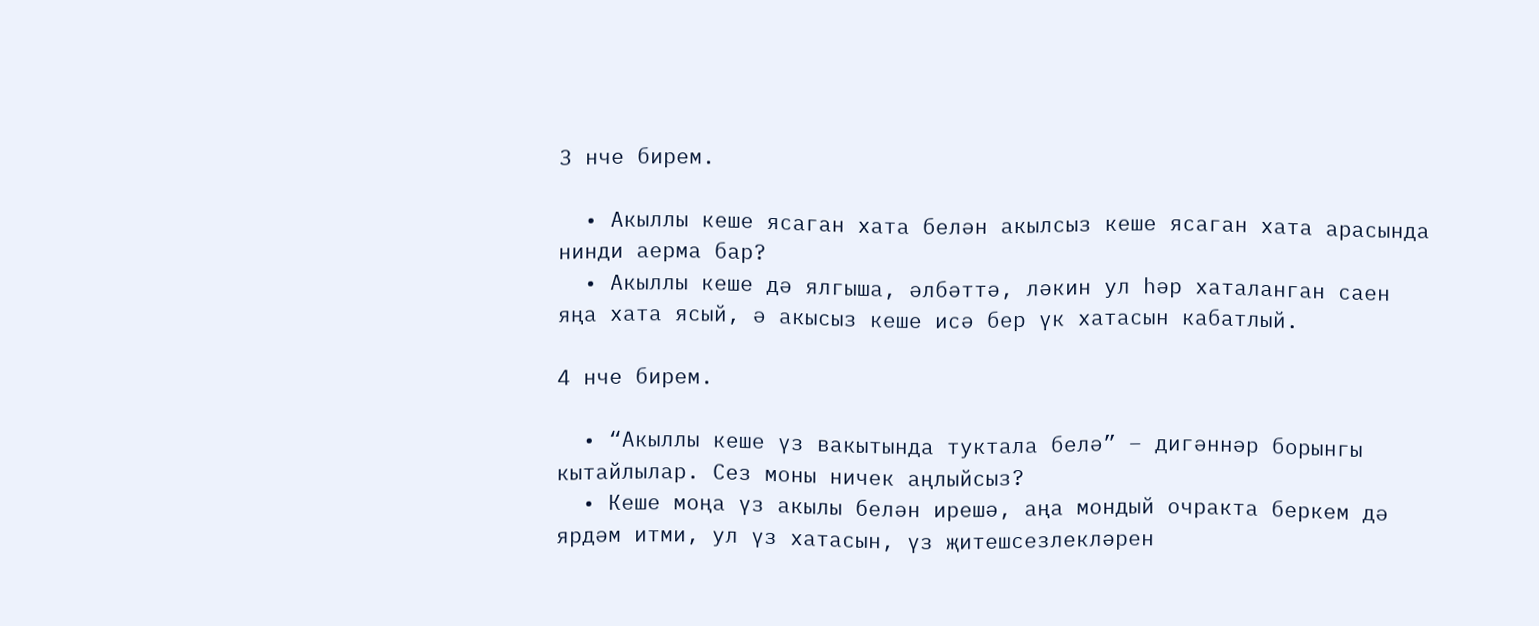3 нче бирем.

  • Акыллы кеше ясаган хата белән акылсыз кеше ясаган хата арасында нинди аерма бар?
  • Акыллы кеше дә ялгыша, әлбәттә, ләкин ул һәр хаталанган саен яңа хата ясый, ә акысыз кеше исә бер үк хатасын кабатлый.

4 нче бирем.

  • “Акыллы кеше үз вакытында туктала белә” – дигәннәр борынгы кытайлылар. Сез моны ничек аңлыйсыз?
  • Кеше моңа үз акылы белән ирешә, аңа мондый очракта беркем дә ярдәм итми, ул үз хатасын, үз җитешсезлекләрен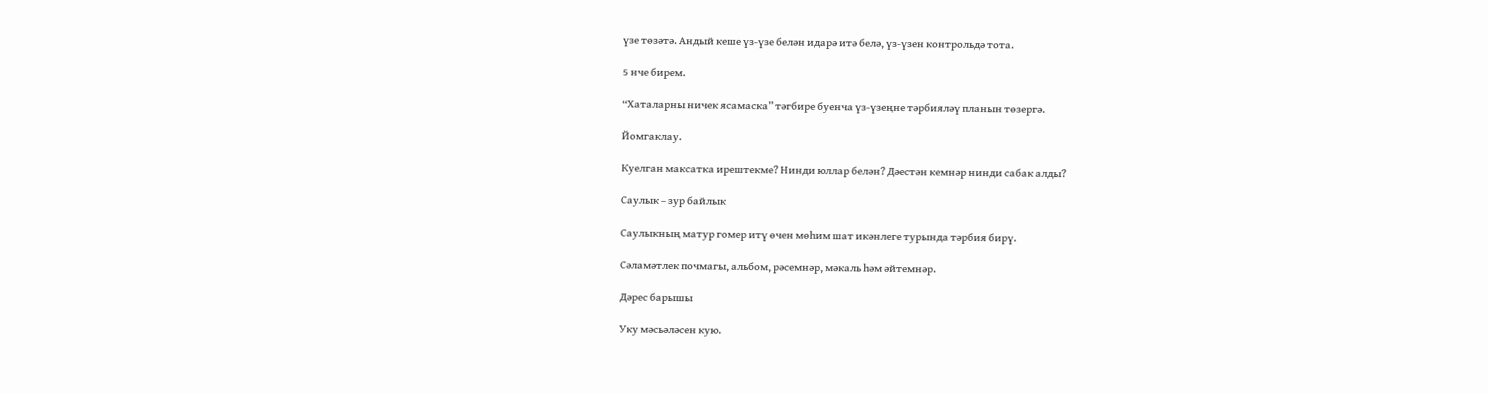үзе төзәтә. Андый кеше үз-үзе белән идарә итә белә, үз-үзен контрольдә тота.

5 нче бирем.

“Хаталарны ничек ясамаска” тәгбире буенча үз-үзеңне тәрбияләү планын төзергә.

Йомгаклау.

Куелган максатка ирештекме? Нинди юллар белән? Дәестән кемнәр нинди сабак алды?

Саулык – зур байлык

Саулыкның матур гомер итү өчен мөһим шат икәнлеге турында тәрбия бирү.

Сәламәтлек почмагы, альбом, рәсемнәр, мәкаль һәм әйтемнәр.

Дәрес барышы

Уку мәсьәләсен кую.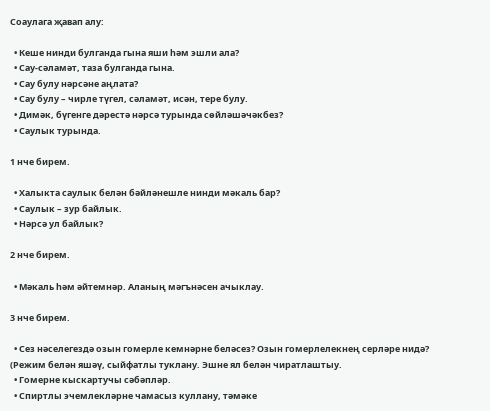Соаулага җавап алу:

  • Кеше нинди булганда гына яши һәм эшли ала?
  • Сау-сәламәт, таза булганда гына.
  • Сау булу нәрсәне аңлата?
  • Сау булу – чирле түгел, сәламәт, исән, тере булу.
  • Димәк, бүгенге дәрестә нәрсә турында сөйләшәчәкбез?
  • Саулык турында.

1 нче бирем.

  • Халыкта саулык белән бәйләнешле нинди мәкаль бар?
  • Саулык – зур байлык.
  • Нәрсә ул байлык?

2 нче бирем.

  • Мәкаль һәм әйтемнәр. Аланың мәгънәсен ачыклау.

3 нче бирем.

  • Сез нәселегездә озын гомерле кемнәрне беләсез? Озын гомерлелекнең серләре нидә? (Режим белән яшәү, сыйфатлы туклану. Эшне ял белән чиратлаштыу.
  • Гомерне кыскартучы сәбәпләр.
  • Спиртлы эчемлекләрне чамасыз куллану, тәмәке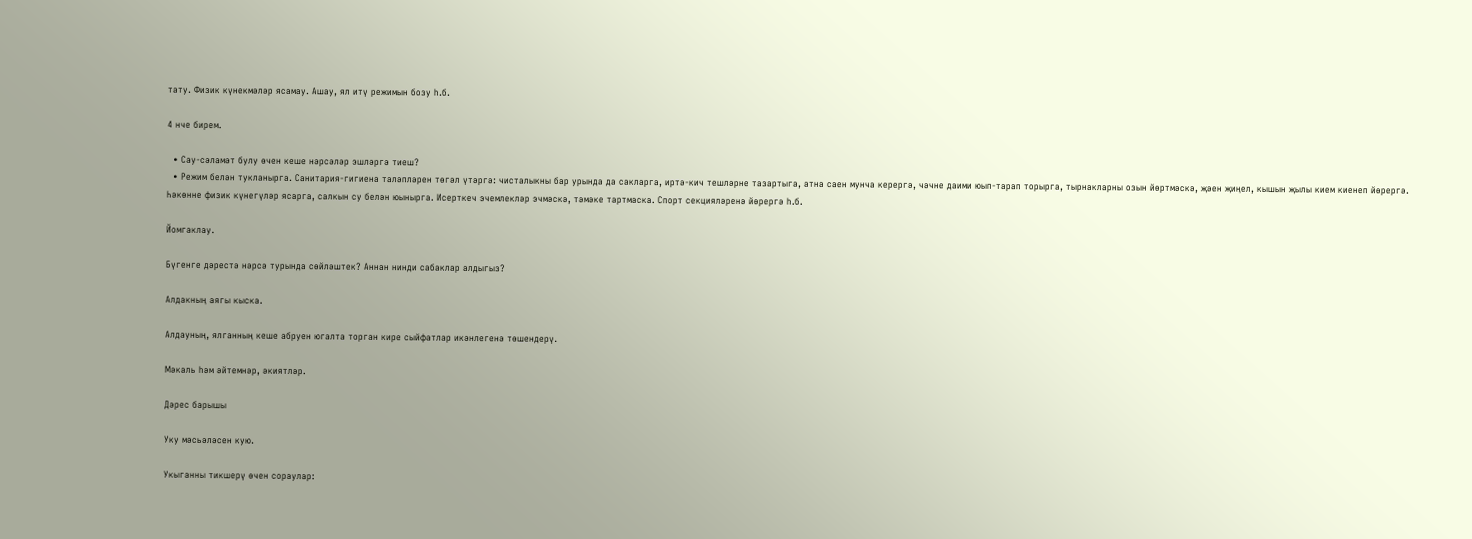тату. Физик күнекмәләр ясамау. Ашау, ял итү режимын бозу һ.б.

4 нче бирем.

  • Сау-сәламәт булу өчен кеше нәрсәләр эшләргә тиеш?
  • Режим белән тукланырга. Санитария-гигиена таләпләрен төгәл үтәргә: чисталыкны бар урында да сакларга, иртә-кич тешләрне тазартыга, атна саен мунча керергә, чәчне даими юып-тарап торырга, тырнакларны озын йөртмәскә, җәен җиңел, кышын җылы кием киенеп йөрергә. Һәкөнне физик күнегүләр ясарга, салкын су белән юынырга. Исерткеч эчемлекләр эчмәскә, тәмәке тартмаска. Спорт секцияләренә йөрергә һ.б.

Йомгаклау.

Бүгенге дәрестә нәрсә турында сөйләштек? Аннан нинди сабаклар алдыгыз?

Алдакның аягы кыска.

Алдауның, ялганның кеше абруен югалта торган кире сыйфатлар икәнлегенә төшендерү.

Мәкаль һәм әйтемнәр, әкиятләр.

Дәрес барышы

Уку мәсьәләсен кую.

Укыганны тикшерү өчен сораулар: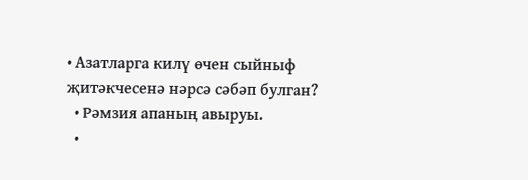• Азатларга килү өчен сыйныф җитәкчесенә нәрсә сәбәп булган?
  • Рәмзия апаның авыруы.
  •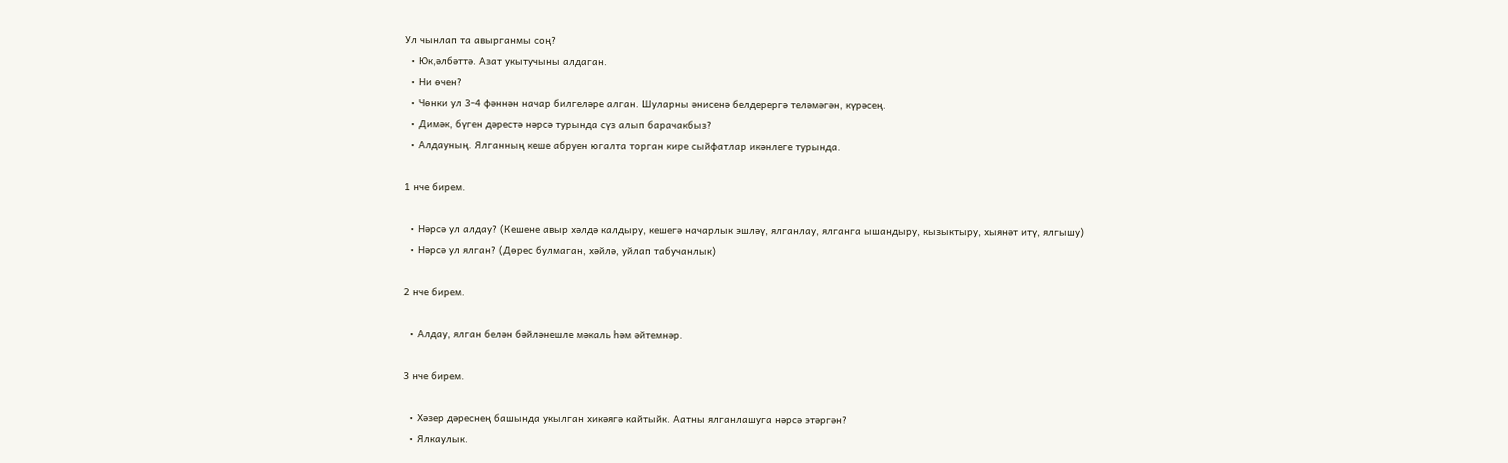Ул чынлап та авырганмы соң?
  • Юк,әлбәттә. Азат укытучыны алдаган.
  • Ни өчен?
  • Чөнки ул 3-4 фәннән начар билгеләре алган. Шуларны әнисенә белдерергә теләмәгән, күрәсең.
  • Димәк, бүген дәрестә нәрсә турында сүз алып барачакбыз?
  • Алдауның. Ялганның кеше абруен югалта торган кире сыйфатлар икәнлеге турында.

1 нче бирем.

  • Нәрсә ул алдау? (Кешене авыр хәлдә калдыру, кешегә начарлык эшләү, ялганлау, ялганга ышандыру, кызыктыру, хыянәт итү, ялгышу)
  • Нәрсә ул ялган? (Дөрес булмаган, хәйлә, уйлап табучанлык)

2 нче бирем.

  • Алдау, ялган белән бәйләнешле мәкаль һәм әйтемнәр.

3 нче бирем.

  • Хәзер дәреснең башында укылган хикәягә кайтыйк. Аатны ялганлашуга нәрсә этәргән?
  • Ялкаулык.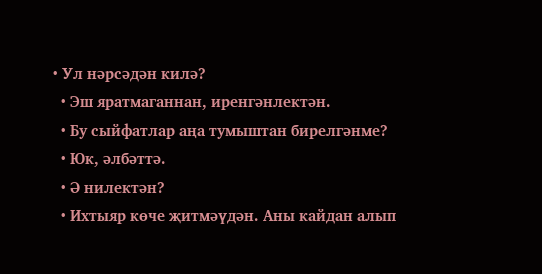• Ул нәрсәдән килә?
  • Эш яратмаганнан, иренгәнлектән.
  • Бу сыйфатлар аңа тумыштан бирелгәнме?
  • Юк, әлбәттә.
  • Ә нилектән?
  • Ихтыяр көче җитмәүдән. Аны кайдан алып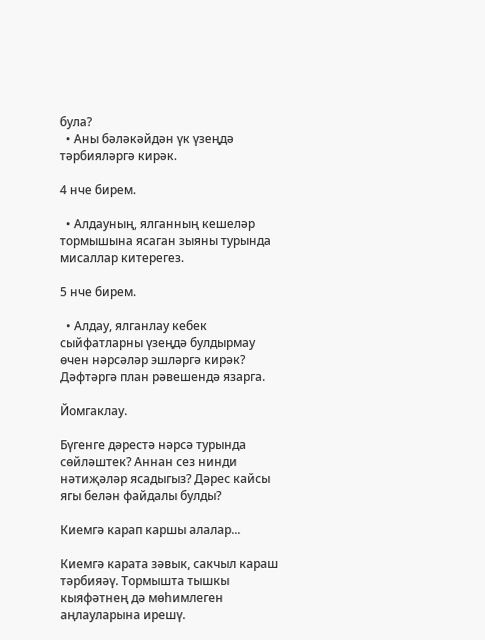була?
  • Аны бәләкәйдән үк үзеңдә тәрбияләргә кирәк.

4 нче бирем.

  • Алдауның, ялганның кешеләр тормышына ясаган зыяны турында мисаллар китерегез.

5 нче бирем.

  • Алдау, ялганлау кебек сыйфатларны үзеңдә булдырмау өчен нәрсәләр эшләргә кирәк? Дәфтәргә план рәвешендә язарга.

Йомгаклау.

Бүгенге дәрестә нәрсә турында сөйләштек? Аннан сез нинди нәтиҗәләр ясадыгыз? Дәрес кайсы ягы белән файдалы булды?

Киемгә карап каршы алалар...

Киемгә карата зәвык, сакчыл караш тәрбияәү. Тормышта тышкы кыяфәтнең дә мөһимлеген аңлауларына ирешү.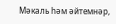Мәкаль һәм әйтемнәр,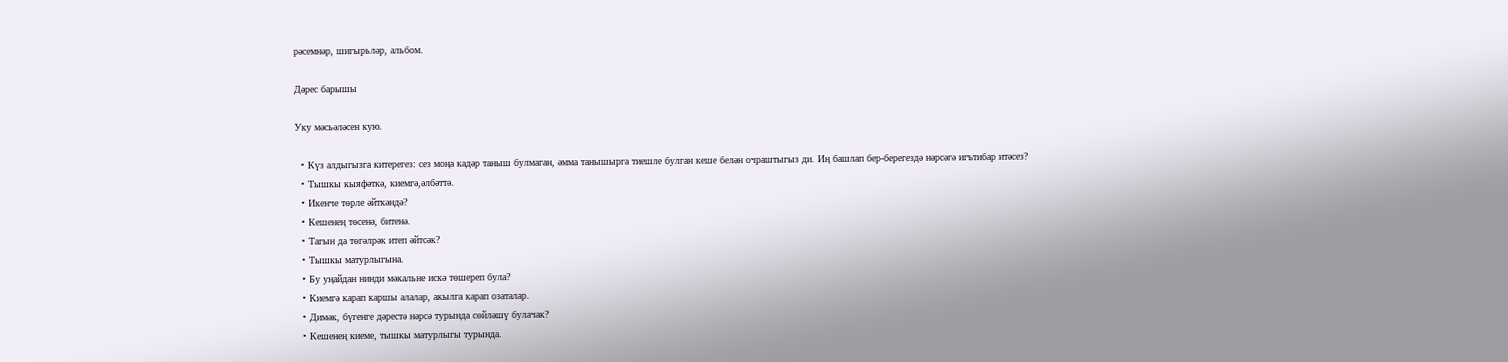рәсемнәр, шигырьләр, альбом.

Дәрес барышы

Уку мәсьәләсен кую.

  • Күз алдыгызга китерегез: сез моңа кадәр таныш булмаган, әмма танышырга тиешле булган кеше белән очраштыгыз ди. Иң башлап бер-берегездә нәрсәгә игътибар итәсез?
  • Тышкы кыяфәткә, киемгә,әлбәттә.
  • Икенче төрле әйткәндә?
  • Кешенең төсенә, битенә.
  • Тагын да төгәлрәк итеп әйтсәк?
  • Тышкы матурлыгына.
  • Бу уңайдан нинди мәкальне искә төшереп була?
  • Киемгә карап каршы алалар, акылга карап озаталар.
  • Димәк, бүгенге дәрестә нәрсә турында сөйләшү булачак?
  • Кешенең киеме, тышкы матурлыгы турында.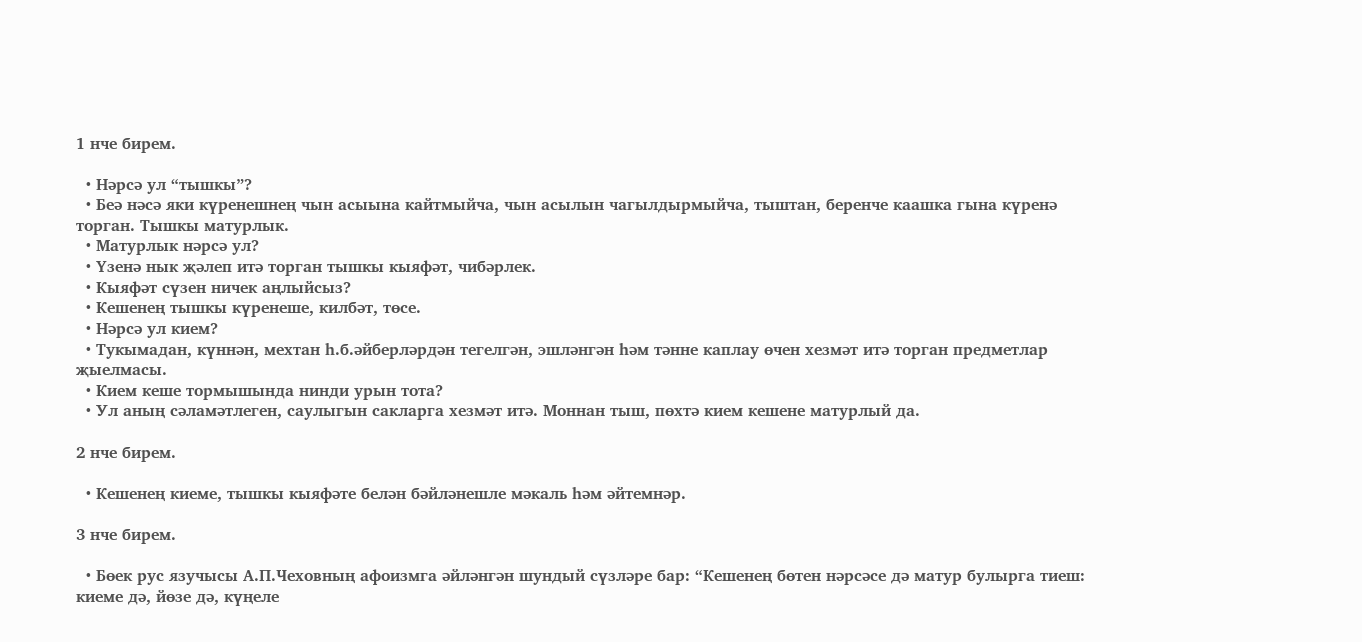1 нче бирем.

  • Нәрсә ул “тышкы”?
  • Беә нәсә яки күренешнең чын асыына кайтмыйча, чын асылын чагылдырмыйча, тыштан, беренче каашка гына күренә торган. Тышкы матурлык.
  • Матурлык нәрсә ул?
  • Үзенә нык җәлеп итә торган тышкы кыяфәт, чибәрлек.
  • Кыяфәт сүзен ничек аңлыйсыз?
  • Кешенең тышкы күренеше, килбәт, төсе.
  • Нәрсә ул кием?
  • Тукымадан, күннән, мехтан һ.б.әйберләрдән тегелгән, эшләнгән һәм тәнне каплау өчен хезмәт итә торган предметлар җыелмасы.
  • Кием кеше тормышында нинди урын тота?
  • Ул аның сәламәтлеген, саулыгын сакларга хезмәт итә. Моннан тыш, пөхтә кием кешене матурлый да.

2 нче бирем.

  • Кешенең киеме, тышкы кыяфәте белән бәйләнешле мәкаль һәм әйтемнәр.

3 нче бирем.

  • Бөек рус язучысы А.П.Чеховның афоизмга әйләнгән шундый сүзләре бар: “Кешенең бөтен нәрсәсе дә матур булырга тиеш: киеме дә, йөзе дә, күңеле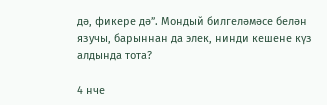дә, фикере дә”. Мондый билгеләмәсе белән язучы, барыннан да элек, нинди кешене күз алдында тота?

4 нче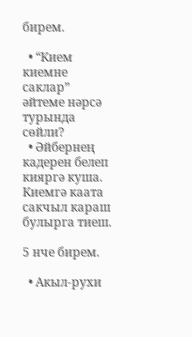бирем.

  • “Кием киемне саклар” әйтеме нәрсә турында сөйли?
  • Әйбернең кадерен белеп кияргә куша. Киемгә каата сакчыл караш булырга тиеш.

5 нче бирем.

  • Акыл-рухи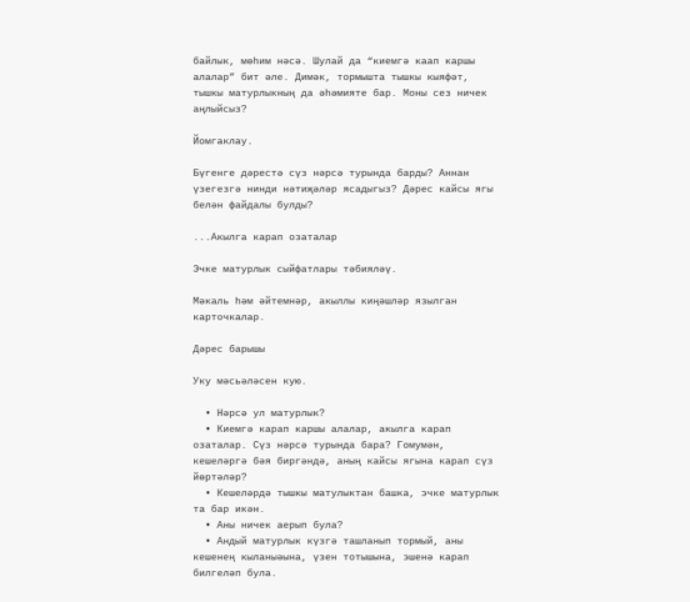байлык, мөһим нәсә. Шулай да “киемгә каап каршы алалар” бит әле. Димәк, тормышта тышкы кыяфәт, тышкы матурлыкның да әһәмияте бар. Моны сез ничек аңлыйсыз?

Йомгаклау.

Бүгенге дәрестә сүз нәрсә турында барды? Аннан үзегезгә нинди нәтиҗәләр ясадыгыз? Дәрес кайсы ягы белән файдалы булды?

...Акылга карап озаталар

Эчке матурлык сыйфатлары тәбияләү.

Мәкаль һәм әйтемнәр, акыллы киңәшләр язылган карточкалар.

Дәрес барышы

Уку мәсьәләсен кую.

  • Нәрсә ул матурлык?
  • Киемгә карап каршы алалар, акылга карап озаталар. Сүз нәрсә турында бара? Гомумән, кешеләргә бәя биргәндә, аның кайсы ягына карап сүз йөртәләр?
  • Кешеләрдә тышкы матулыктан башка, эчке матурлык та бар икән.
  • Аны ничек аерып була?
  • Андый матурлык күзгә ташланып тормый, аны кешенең кыланыәына, үзен тотышына, эшенә карап билгеләп була.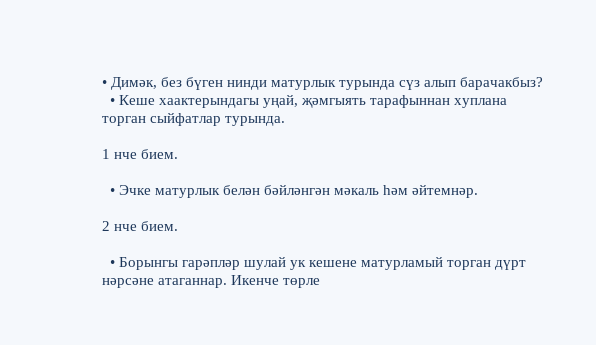• Димәк, без бүген нинди матурлык турында сүз алып барачакбыз?
  • Кеше хаактерындагы уңай, җәмгыять тарафыннан хуплана торган сыйфатлар турында.

1 нче бием.

  • Эчке матурлык белән бәйләнгән мәкаль һәм әйтемнәр.

2 нче бием.

  • Борынгы гарәпләр шулай ук кешене матурламый торган дүрт нәрсәне атаганнар. Икенче төрле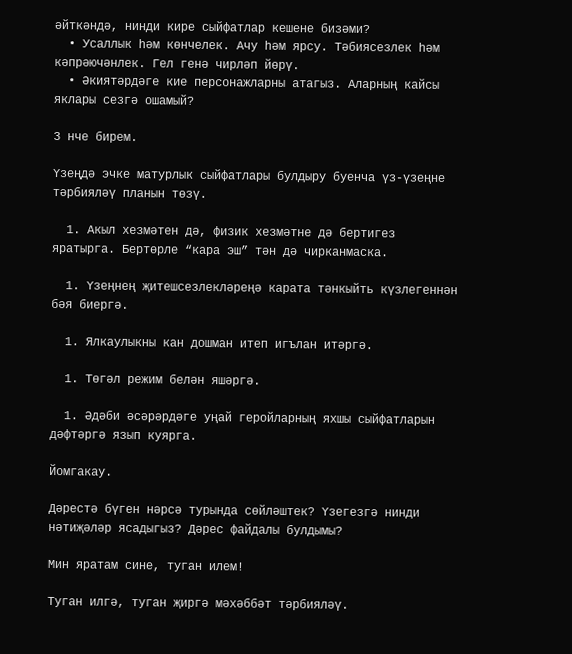әйткәндә, нинди кире сыйфатлар кешене бизәми?
  • Усаллык һәм көнчелек. Ачу һәм ярсу. Тәбиясезлек һәм кәпрәючәнлек. Гел генә чирләп йөрү.
  • Әкиятәрдәге кие персонажларны атагыз. Аларның кайсы яклары сезгә ошамый?

3 нче бирем.

Үзеңдә эчке матурлык сыйфатлары булдыру буенча үз-үзеңне тәрбияләү планын төзү.

  1. Акыл хезмәтен дә, физик хезмәтне дә бертигез яратырга. Бертөрле “кара эш” тән дә чирканмаска.

  1. Үзеңнең җитешсезлекләреңә карата тәнкыйть күзлегеннән бәя биергә.

  1. Ялкаулыкны кан дошман итеп игълан итәргә.

  1. Төгәл режим белән яшәргә.

  1. Әдәби әсәрәрдәге уңай геройларның яхшы сыйфатларын дәфтәргә язып куярга.

Йомгакау.

Дәрестә бүген нәрсә турында сөйләштек? Үзегезгә нинди нәтиҗәләр ясадыгыз? Дәрес файдалы булдымы?

Мин яратам сине, туган илем!

Туган илгә, туган җиргә мәхәббәт тәрбияләү.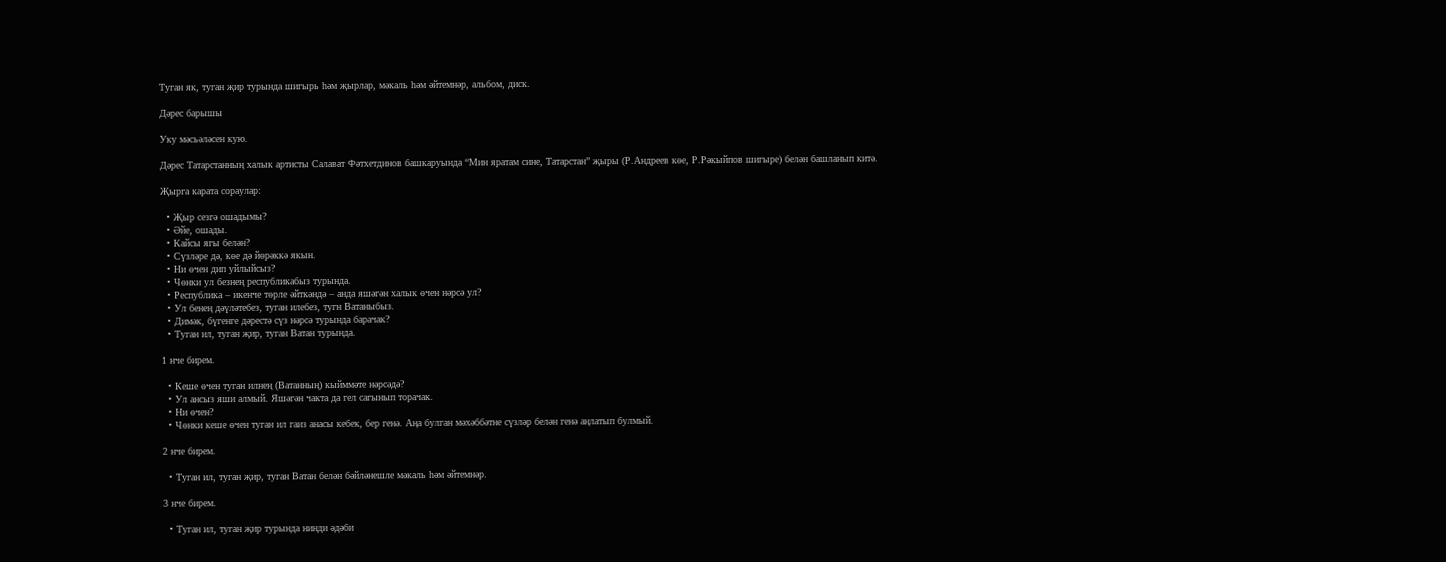Туган як, туган җир турында шигырь һәм җырлар, мәкаль һәм әйтемнәр, альбом, диск.

Дәрес барышы

Уку мәсьәләсен кую.

Дәрес Татарстанның халык артисты Салават Фәтхетдинов башкаруында “Мин яратам сине, Татарстан” җыры (Р.Андреев көе, Р.Рәкыйпов шигыре) белән башланып китә.

Җырга карата сораулар:

  • Җыр сезгә ошадымы?
  • Әйе, ошады.
  • Кайсы ягы белән?
  • Сүзләре дә, көе дә йөрәккә якын.
  • Ни өчен дип уйлыйсыз?
  • Чөнки ул безнең республикабыз турында.
  • Республика – икенче төрле әйткәндә – анда яшәгән халык өчен нәрсә ул?
  • Ул бенең дәүләтебез, туган илебез, тугн Ватаныбыз.
  • Димәк, бүгенге дәрестә сүз нәрсә турында барачак?
  • Туган ил, туган җир, туган Ватан турында.

1 нче бирем.

  • Кеше өчен туган илнең (Ватанның) кыйммәте нәрсәдә?
  • Ул ансыз яши алмый. Яшәгән чакта да гел сагынып торачак.
  • Ни өчен?
  • Чөнки кеше өчен туган ил гаиз анасы кебек, бер генә. Аңа булган мәхәббәтне сүзләр белән генә аңлатып булмый.

2 нче бирем.

  • Туган ил, туган җир, туган Ватан белән бәйләнешле мәкаль һәм әйтемнәр.

3 нче бирем.

  • Туган ил, туган җир турында нинди әдәби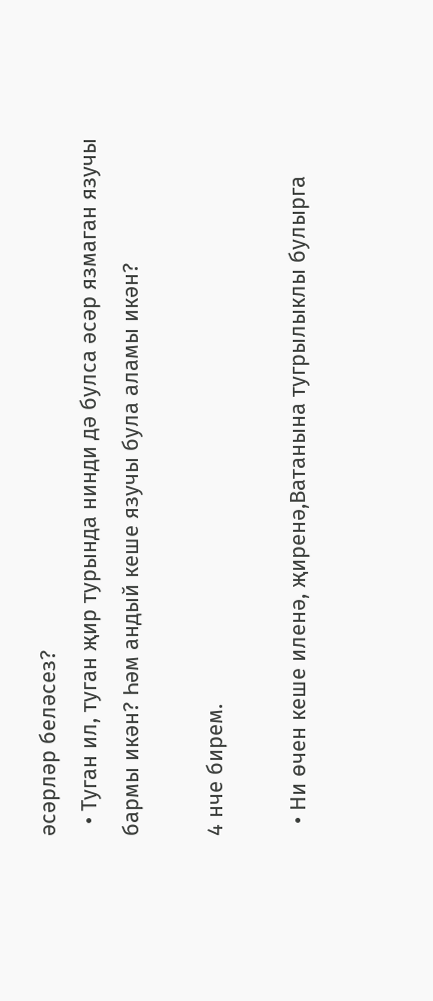әсәрләр беләсез?
  • Туган ил, туган җир турында нинди дә булса әсәр язмаган язучы бармы икән? Һәм андый кеше язучы була аламы икән?

4 нче бирем.

  • Ни өчен кеше иленә, җиренә,Ватанына тугрылыклы булырга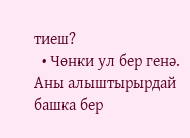тиеш?
  • Чөнки ул бер генә. Аны алыштырырдай башка бер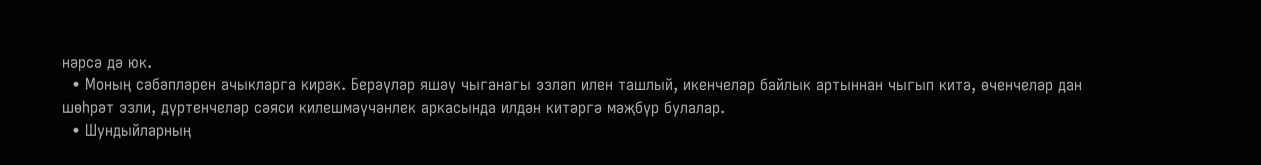нәрсә дә юк.
  • Моның сәбәпләрен ачыкларга кирәк. Берәүләр яшәү чыганагы эзләп илен ташлый, икенчеләр байлык артыннан чыгып китә, өченчеләр дан шөһрәт эзли, дүртенчеләр сәяси килешмәүчәнлек аркасында илдән китәргә мәҗбүр булалар.
  • Шундыйларның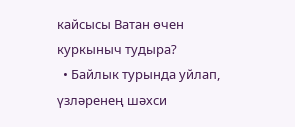кайсысы Ватан өчен куркыныч тудыра?
  • Байлык турында уйлап, үзләренең шәхси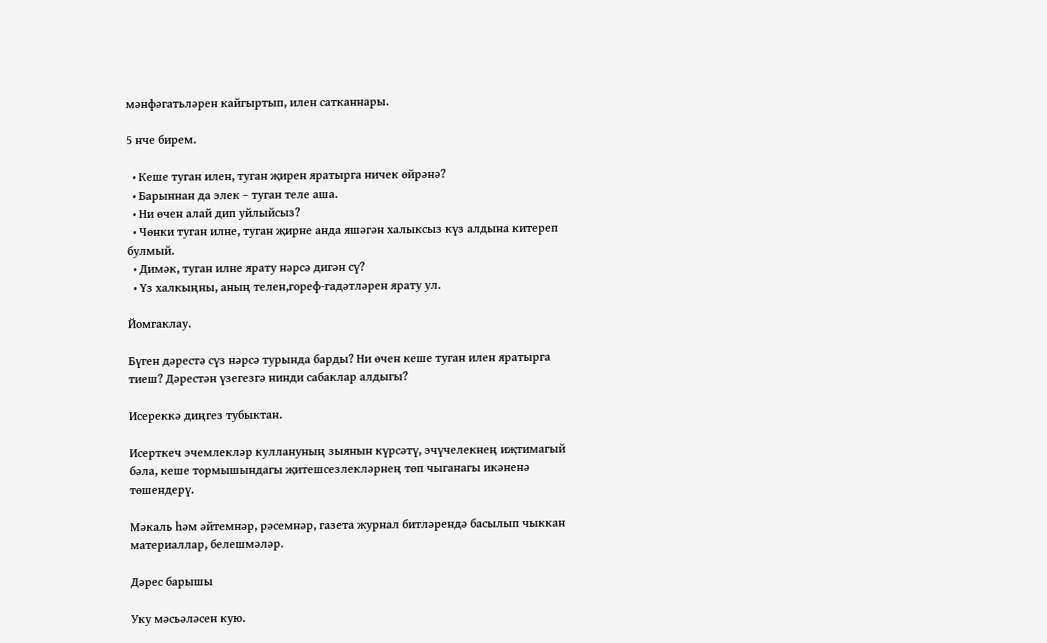мәнфәгатьләрен кайгыртып, илен сатканнары.

5 нче бирем.

  • Кеше туган илен, туган җирен яратырга ничек өйрәнә?
  • Барыннан да элек – туган теле аша.
  • Ни өчен алай дип уйлыйсыз?
  • Чөнки туган илне, туган җирне анда яшәгән халыксыз күз алдына китереп булмый.
  • Димәк, туган илне ярату нәрсә дигән сү?
  • Үз халкыңны, аның телен,гореф-гадәтләрен ярату ул.

Йомгаклау.

Бүген дәрестә сүз нәрсә турында барды? Ни өчен кеше туган илен яратырга тиеш? Дәрестән үзегезгә нинди сабаклар алдыгы?

Исереккә диңгез тубыктан.

Исерткеч эчемлекләр куллануның зыянын күрсәтү, эчүчелекнең иҗтимагый бәла, кеше тормышындагы җитешсезлекләрнең төп чыганагы икәненә төшендерү.

Мәкаль һәм әйтемнәр, рәсемнәр, газета журнал битләрендә басылып чыккан материаллар, белешмәләр.

Дәрес барышы

Уку мәсьәләсен кую.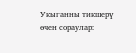Укыганны тикшерү өчен сораулар: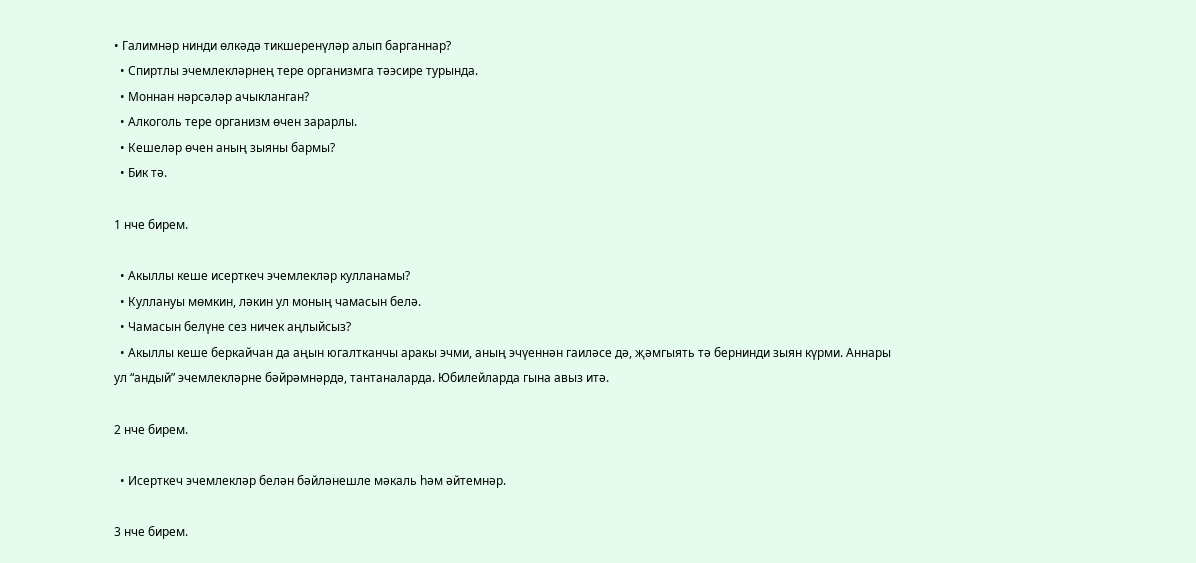• Галимнәр нинди өлкәдә тикшеренүләр алып барганнар?
  • Спиртлы эчемлекләрнең тере организмга тәэсире турында.
  • Моннан нәрсәләр ачыкланган?
  • Алкоголь тере организм өчен зарарлы.
  • Кешеләр өчен аның зыяны бармы?
  • Бик тә.

1 нче бирем.

  • Акыллы кеше исерткеч эчемлекләр кулланамы?
  • Куллануы мөмкин, ләкин ул моның чамасын белә.
  • Чамасын белүне сез ничек аңлыйсыз?
  • Акыллы кеше беркайчан да аңын югалтканчы аракы эчми, аның эчүеннән гаиләсе дә, җәмгыять тә бернинди зыян күрми. Аннары ул “андый” эчемлекләрне бәйрәмнәрдә, тантаналарда. Юбилейларда гына авыз итә.

2 нче бирем.

  • Исерткеч эчемлекләр белән бәйләнешле мәкаль һәм әйтемнәр.

3 нче бирем.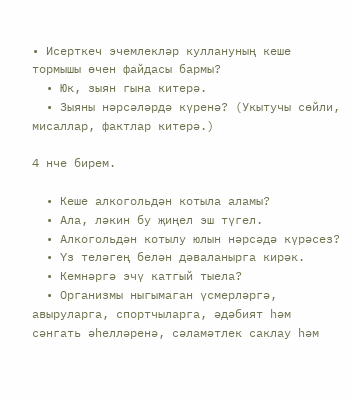• Исерткеч эчемлекләр куллануның кеше тормышы өчен файдасы бармы?
  • Юк, зыян гына китерә.
  • Зыяны нәрсәләрдә күренә? (Укытучы сөйли, мисаллар, фактлар китерә.)

4 нче бирем.

  • Кеше алкогольдән котыла аламы?
  • Ала, ләкин бу җиңел эш түгел.
  • Алкогольдән котылу юлын нәрсәдә күрәсез?
  • Үз теләгең белән дәваланырга кирәк.
  • Кемнәргә эчү катгый тыела?
  • Организмы ныгымаган үсмерләргә, авыруларга, спортчыларга, әдәбият һәм сәнгать әһелләренә, сәламәтлек саклау һәм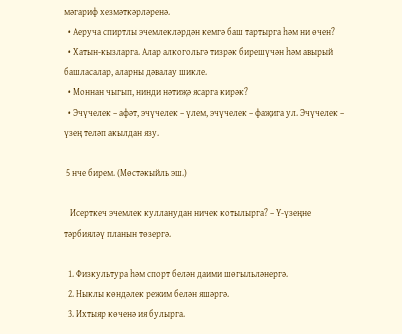мәгариф хезмәткәрләренә.
  • Аеруча спиртлы эчемлекләрдән кемгә баш тартырга һәм ни өчен?
  • Хатын-кызларга. Алар алкогольгә тизрәк бирешүчән һәм авырый башласалар, аларны дәвалау шикле.
  • Моннан чыгып, нинди нәтиҗә ясарга кирәк?
  • Эчүчелек – афәт, эчүчелек – үлем, эчүчелек – фаҗига ул. Эчүчелек – үзең теләп акылдан язу.

 5 нче бирем. (Мөстәкыйль эш.)

   Исерткеч эчемлек кулланудан ничек котылырга? – Ү-үзеңне тәрбияләү планын төзергә.

  1. Физкультура һәм спорт белән даими шөгыльләнергә.
  2. Ныклы көндәлек режим белән яшәргә.
  3. Ихтыяр көченә ия булырга.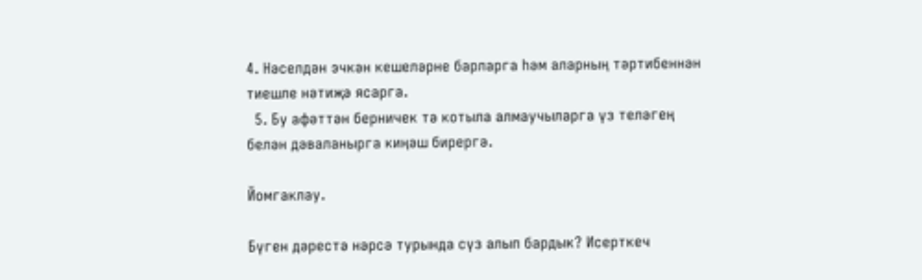4. Нәселдән эчкән кешеләрне барларга һәм аларның тәртибеннән тиешле нәтиҗә ясарга.
  5. Бу афәттән берничек тә котыла алмаучыларга үз теләгең белән дәваланырга киңәш бирергә.

Йомгаклау.

Бүген дәрестә нәрсә турында сүз алып бардык? Исерткеч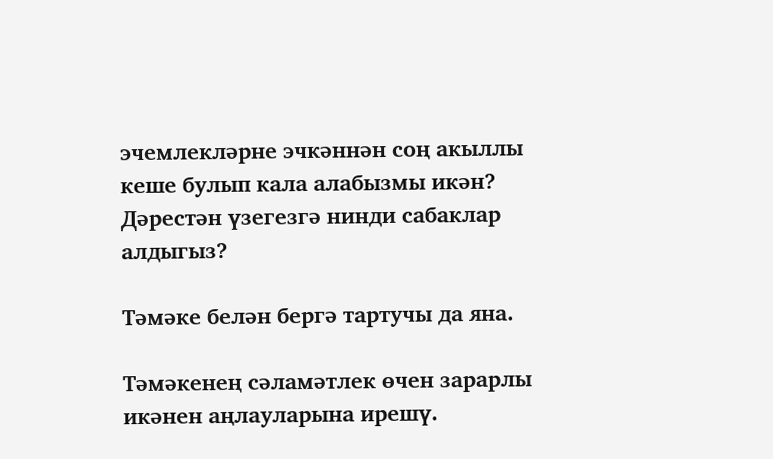эчемлекләрне эчкәннән соң акыллы кеше булып кала алабызмы икән? Дәрестән үзегезгә нинди сабаклар алдыгыз?

Тәмәке белән бергә тартучы да яна.

Тәмәкенең сәламәтлек өчен зарарлы икәнен аңлауларына ирешү.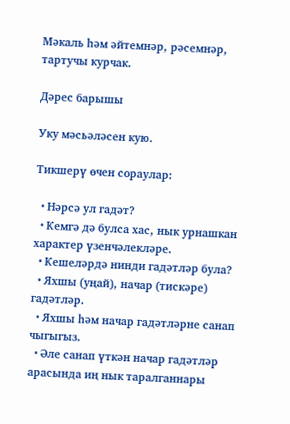Мәкаль һәм әйтемнәр, рәсемнәр, тартучы курчак.

Дәрес барышы

Уку мәсьәләсен кую.

Тикшерү өчен сораулар:

  • Нәрсә ул гадәт?
  • Кемгә дә булса хас, нык урнашкан характер үзенчәлекләре.
  • Кешеләрдә нинди гадәтләр була?
  • Яхшы (уңай), начар (тискәре) гадәтләр.
  • Яхшы һәм начар гадәтләрне санап чыгыгыз.
  • Әле санап үткән начар гадәтләр арасында иң нык таралганнары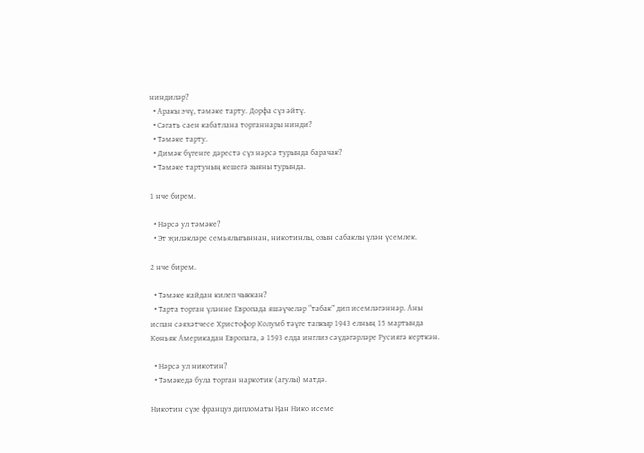ниндиләр?
  • Аракы эчү, тәмәке тарту. Дорфа сүз әйтү.
  • Сәгать саен кабатлана торганнары нинди?
  • Тәмәке тарту.
  • Димәк бүгенге дәрестә сүз нәрсә турында барачак?
  • Тәмәке тартуның кешегә зыяны турында.

1 нче бирем.

  • Нәрсә ул тәмәке?
  • Эт җиләкләре семьялыгыннан, никотинлы, озын сабаклы үлән үсемлек.

2 нче бирем.

  • Тәмәке кайдан килеп чыккан?
  • Тарта торган үләнне Европада яшәүчеләр “табак” дип исемләгәннәр. Аны испан сәяхәтчесе Христофор Колумб тәүге тапкыр 1943 елның 15 мартында Көньяк Америкадан Европага, ә 1593 елда инглиз сәүдәгәрләре Русиягә керткән.

  • Нәрсә ул никотин?
  • Тәмәкедә була торган наркотик (агулы) матдә.

Никотин сүзе француз дипломаты Ңан Нико исеме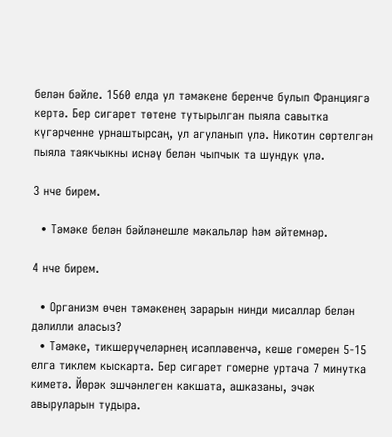белән бәйле. 1560 елда ул тәмәкене беренче булып Франциягә кертә. Бер сигарет төтене тутырылган пыяла савытка күгәрченне урнаштырсаң, ул агуланып үлә. Никотин сөртелгән пыяла таякчыкны иснәү белән чыпчык та шундук үлә.

3 нче бирем.

  • Тәмәке белән бәйләнешле мәкальләр һәм әйтемнәр.

4 нче бирем.

  • Организм өчен тәмәкенең зарарын нинди мисаллар белән дәлилли аласыз?
  • Тәмәке, тикшерүчеләрнең исәпләвенчә, кеше гомерен 5-15 елга тиклем кыскарта. Бер сигарет гомерне уртача 7 минутка киметә. Йөрәк эшчәнлеген какшата, ашказаны, эчәк авыруларын тудыра.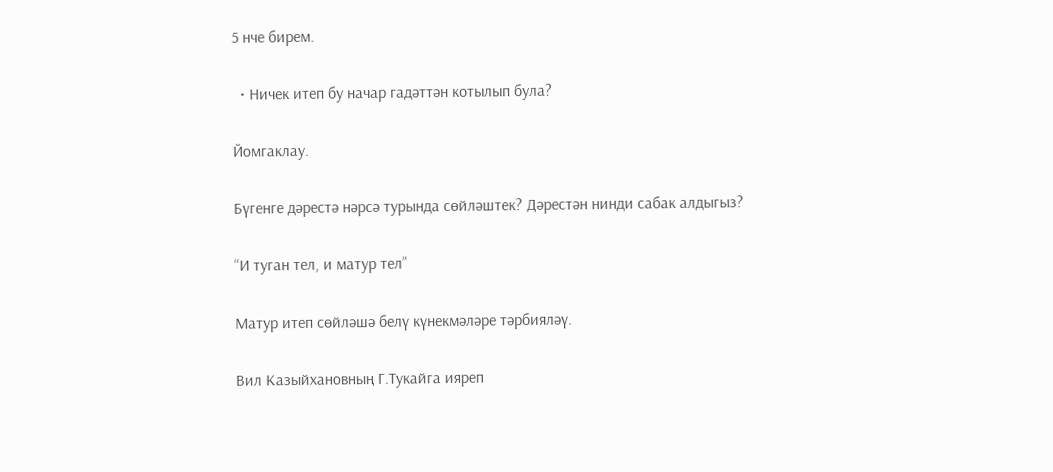5 нче бирем.

  • Ничек итеп бу начар гадәттән котылып була?

Йомгаклау.

Бүгенге дәрестә нәрсә турында сөйләштек? Дәрестән нинди сабак алдыгыз?

“И туган тел, и матур тел”

Матур итеп сөйләшә белү күнекмәләре тәрбияләү.

Вил Казыйхановның Г.Тукайга ияреп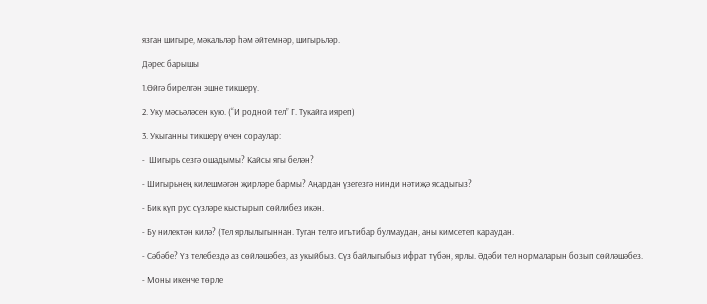язган шигыре, мәкальләр һәм әйтемнәр, шигырьләр.

Дәрес барышы

1.Өйгә бирелгән эшне тикшерү.

2. Уку мәсьәләсен кую. (“И родной тел” Г. Тукайга ияреп)

3. Укыганны тикшерү өчен сораулар:

-  Шигырь сезгә ошадымы? Кайсы ягы белән?

- Шигырьнең килешмәгән җирләре бармы? Аңардан үзегезгә нинди нәтиҗә ясадыгыз?

- Бик күп рус сүзләре кыстырып сөйлибез икән.

- Бу нилектән килә? (Тел ярлылыгыннан. Туган телгә игътибар булмаудан, аны кимсетеп караудан.

- Сәбәбе? Үз телебездә аз сөйләшәбез, аз укыйбыз. Сүз байлыгыбыз ифрат түбән, ярлы. Әдәби тел нормаларын бозып сөйләшәбез.

- Моны икенче төрле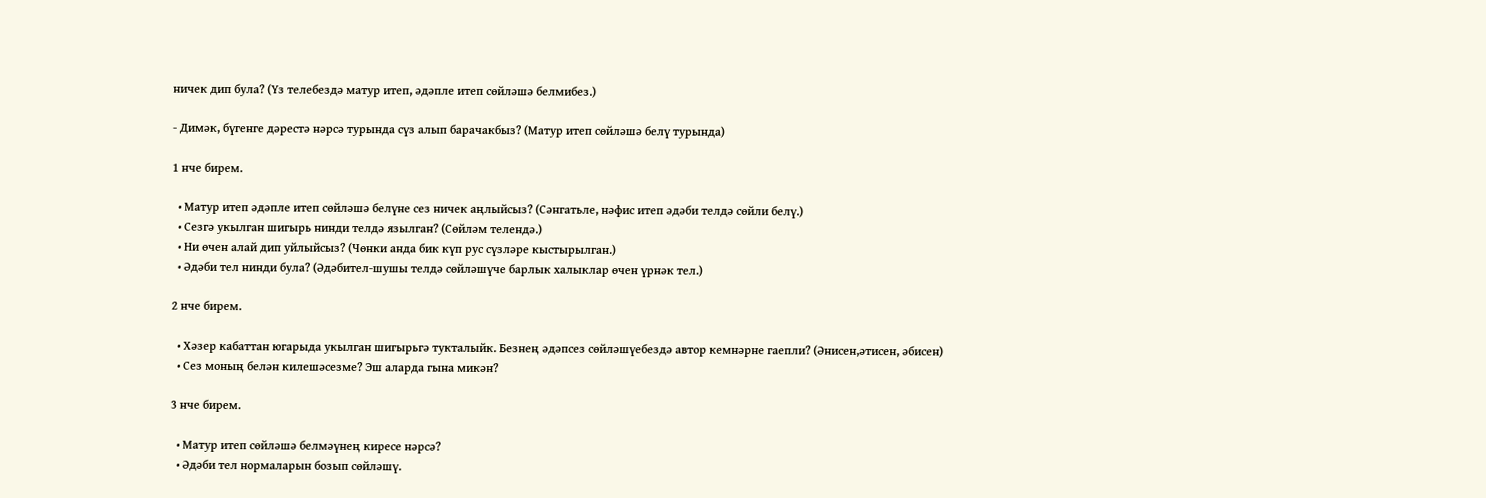ничек дип була? (Үз телебездә матур итеп, әдәпле итеп сөйләшә белмибез.)

- Димәк, бүгенге дәрестә нәрсә турында сүз алып барачакбыз? (Матур итеп сөйләшә белү турында)

1 нче бирем.

  • Матур итеп әдәпле итеп сөйләшә белүне сез ничек аңлыйсыз? (Сәнгатьле, нәфис итеп әдәби телдә сөйли белү.)
  • Сезгә укылган шигырь нинди телдә язылган? (Сөйләм телендә.)
  • Ни өчен алай дип уйлыйсыз? (Чөнки анда бик күп рус сүзләре кыстырылган.)
  • Әдәби тел нинди була? (Әдәбител-шушы телдә сөйләшүче барлык халыклар өчен үрнәк тел.)

2 нче бирем.

  • Хәзер кабаттан югарыда укылган шигырьгә тукталыйк. Безнең әдәпсез сөйләшүебездә автор кемнәрне гаепли? (Әнисен,әтисен, әбисен)
  • Сез моның белән килешәсезме? Эш аларда гына микән?

3 нче бирем.

  • Матур итеп сөйләшә белмәүнең киресе нәрсә?
  • Әдәби тел нормаларын бозып сөйләшү.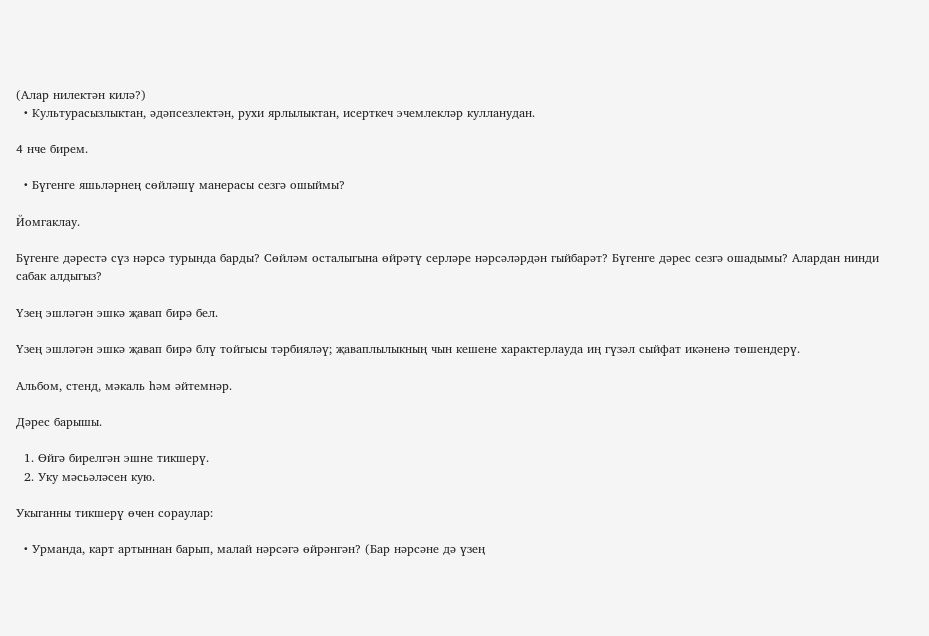(Алар нилектән килә?)
  • Культурасызлыктан, әдәпсезлектән, рухи ярлылыктан, исерткеч эчемлекләр кулланудан.

4 нче бирем.

  • Бүгенге яшьләрнең сөйләшү манерасы сезгә ошыймы?

Йомгаклау.

Бүгенге дәрестә сүз нәрсә турында барды? Сөйләм осталыгына өйрәтү серләре нәрсәләрдән гыйбарәт? Бүгенге дәрес сезгә ошадымы? Алардан нинди сабак алдыгыз?

Үзең эшләгән эшкә җавап бирә бел.

Үзең эшләгән эшкә җавап бирә блү тойгысы тәрбияләү; җаваплылыкның чын кешене характерлауда иң гүзәл сыйфат икәненә төшендерү.

Альбом, стенд, мәкаль һәм әйтемнәр.

Дәрес барышы.

  1. Өйгә бирелгән эшне тикшерү.
  2. Уку мәсьәләсен кую.

Укыганны тикшерү өчен сораулар:

  • Урманда, карт артыннан барып, малай нәрсәгә өйрәнгән? (Бар нәрсәне дә үзең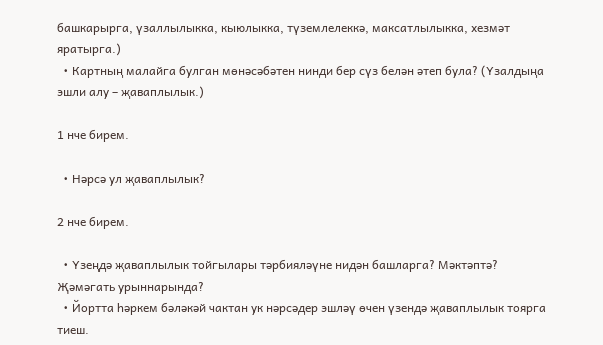башкарырга, үзаллылыкка, кыюлыкка, түземлелеккә, максатлылыкка, хезмәт яратырга.)
  • Картның малайга булган мөнәсәбәтен нинди бер сүз белән әтеп була? (Үзалдыңа эшли алу – җаваплылык.)

1 нче бирем.

  • Нәрсә ул җаваплылык?

2 нче бирем.

  • Үзеңдә җаваплылык тойгылары тәрбияләүне нидән башларга? Мәктәптә? Җәмәгать урыннарында?
  • Йортта һәркем бәләкәй чактан ук нәрсәдер эшләү өчен үзендә җаваплылык тоярга тиеш.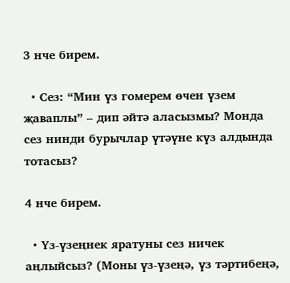3 нче бирем.

  • Сез: “Мин үз гомерем өчен үзем җаваплы” – дип әйтә аласызмы? Монда сез нинди бурычлар үтәүне күз алдында тотасыз?

4 нче бирем.

  • Үз-үзеңнек яратуны сез ничек аңлыйсыз? (Моны үз-үзеңә, үз тәртибеңә,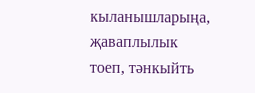кыланышларыңа, җаваплылык тоеп, тәнкыйть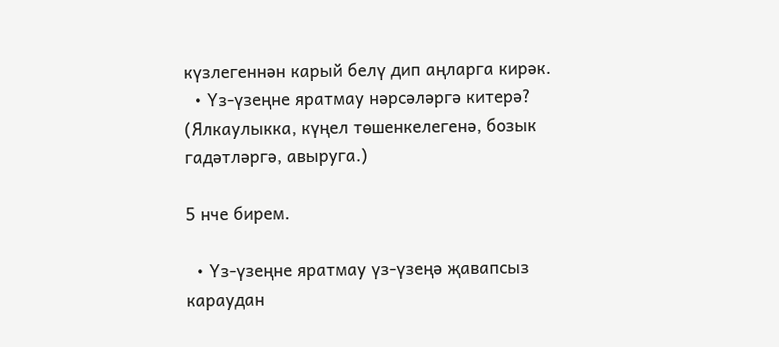күзлегеннән карый белү дип аңларга кирәк.
  • Үз-үзеңне яратмау нәрсәләргә китерә? (Ялкаулыкка, күңел төшенкелегенә, бозык гадәтләргә, авыруга.)

5 нче бирем.

  • Үз-үзеңне яратмау үз-үзеңә җавапсыз караудан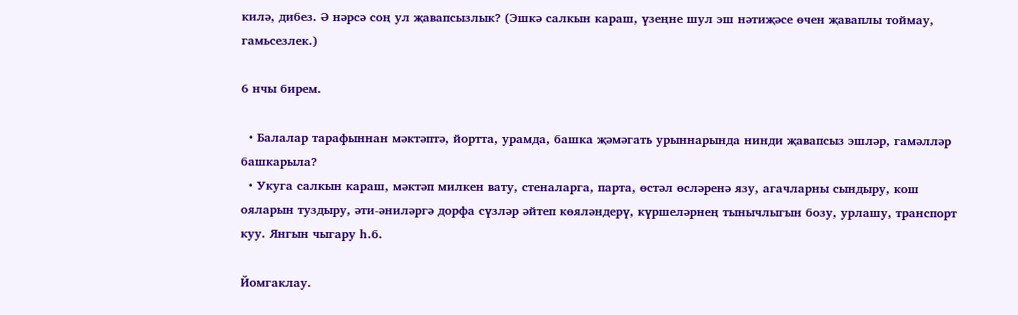килә, дибез. Ә нәрсә соң ул җавапсызлык? (Эшкә салкын караш, үзеңне шул эш нәтиҗәсе өчен җаваплы тоймау, гамьсезлек.)

6 нчы бирем.

  • Балалар тарафыннан мәктәптә, йортта, урамда, башка җәмәгать урыннарында нинди җавапсыз эшләр, гамәлләр башкарыла?
  • Укуга салкын караш, мәктәп милкен вату, стеналарга, парта, өстәл өсләренә язу, агачларны сындыру, кош ояларын туздыру, әти-әниләргә дорфа сүзләр әйтеп көяләндерү, күршеләрнең тынычлыгын бозу, урлашу, транспорт куу. Янгын чыгару һ.б.

Йомгаклау.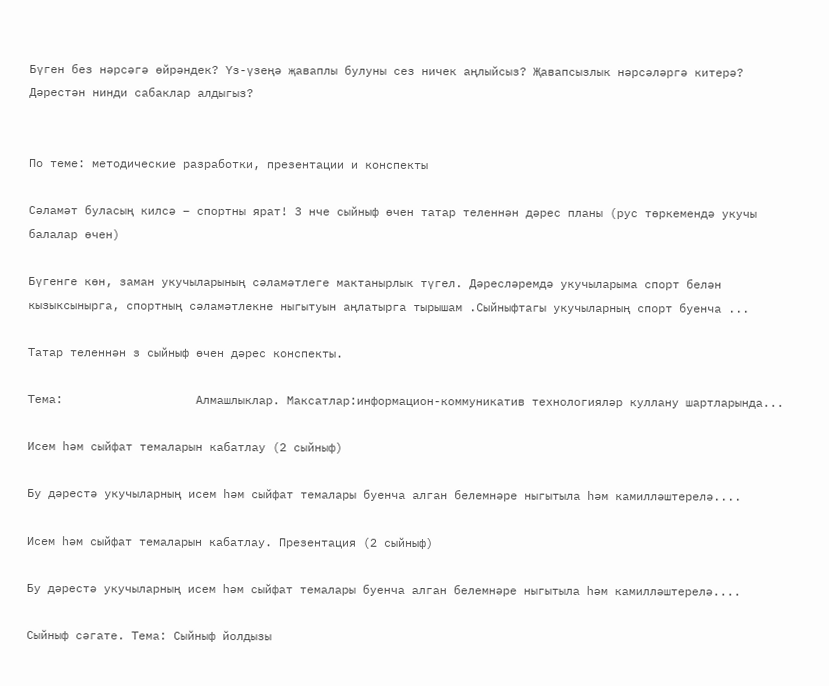Бүген без нәрсәгә өйрәндек? Үз-үзеңә җаваплы булуны сез ничек аңлыйсыз? Җавапсызлык нәрсәләргә китерә? Дәрестән нинди сабаклар алдыгыз?


По теме: методические разработки, презентации и конспекты

Сәламәт буласың килсә – спортны ярат! 3 нче сыйныф өчен татар теленнән дәрес планы (рус төркемендә укучы балалар өчен)

Бүгенге көн, заман укучыларының сәламәтлеге мактанырлык түгел. Дәресләремдә укучыларыма спорт белән кызыксынырга, спортның сәламәтлекне ныгытуын аңлатырга тырышам .Сыйныфтагы укучыларның спорт буенча ...

Татар теленнән з сыйныф өчен дәрес конспекты.

Тема:                   Алмашлыклар. Максатлар:информацион-коммуникатив технологияләр куллану шартларында...

Исем һәм сыйфат темаларын кабатлау (2 сыйныф)

Бу дәрестә укучыларның исем һәм сыйфат темалары буенча алган белемнәре ныгытыла һәм камилләштерелә....

Исем һәм сыйфат темаларын кабатлау. Презентация (2 сыйныф)

Бу дәрестә укучыларның исем һәм сыйфат темалары буенча алган белемнәре ныгытыла һәм камилләштерелә....

Сыйныф сәгате. Тема: Сыйныф йолдызы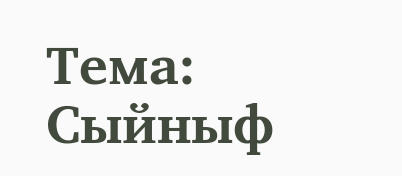Тема: Сыйныф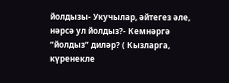йолдызы- Укучылар, әйтегез әле, нәрсә ул йолдыз?- Кемнәргә “йолдыз” диләр? ( Кызларга, күренекле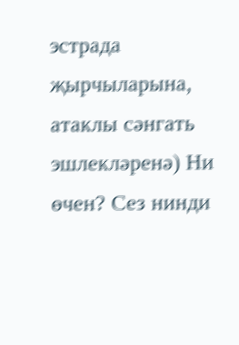эстрада җырчыларына, атаклы сәнгать эшлекләренә) Ни өчен? Сез нинди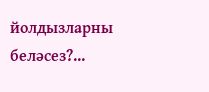йолдызларны беләсез?...